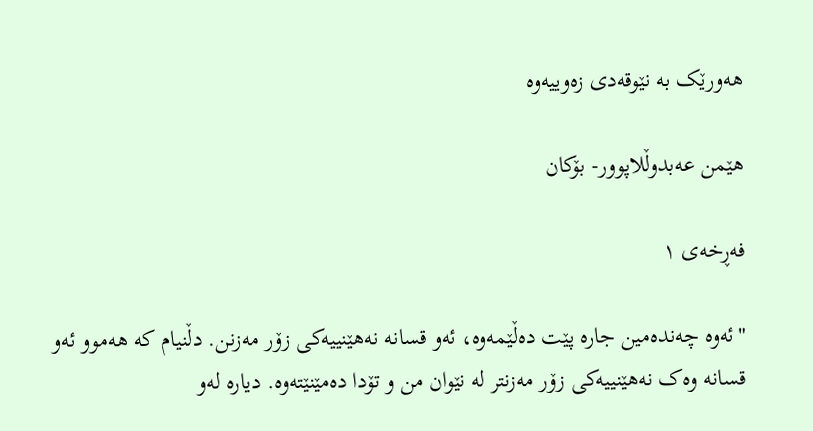هه‌ورێک به نێوقه‌دی زه‌وییه‌وه

هێمن عه‌بدوڵلاپوور- بۆکان

فەڕخەی ۱

"ئەوە چەندەمین جارە پێت دەڵێمەوە، ئەو قسانە نەهێنییەکی زۆر مەزنن. دڵنیام کە هەموو ئەو قسانە وەک نەهێنییەکی زۆر مەزنتر لە نێوان من و تۆدا دەمێنێتەوه. دیارە لەو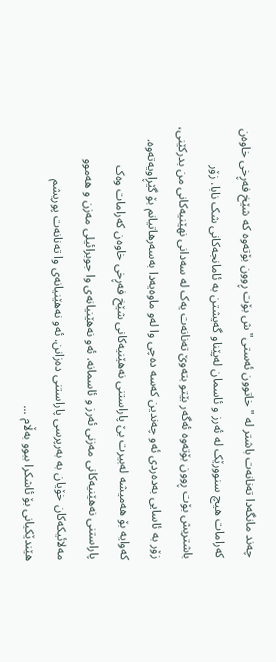چەند مانگەدا تەنانەت باشتر لە "خاتوون ئەستی"ش بۆت ڕوون بۆتەوە کە شێخ فەڕخی خاوەن کەرامات هیچ سنوورێک لە ئەرز و ئاسمان لەپێناو گەیشتن بە ئامانجەکانی شک نابا. زۆر باشتریش بۆت ڕوون بۆتەوە ئەگەر بێتو بتەوێ ته‌نانه‌ت یەک لە سەدانی نهێنیەکانی من بدرکێنی، زۆر بە ئاسایی بەدەردی ئەو چەندین کەسە دەچی وا لەو ماوەیەدا بەسەرهاتیانم بۆ گێڕاویەتەوە. کەوایە بۆ هەمیشە لەبیرت بێ پاراستنی نەهێنیەکانی شێخ فەڕخی خاوەن کەرامات وەک پاراستنی نەهێنیەکانی مەزنی ئەرز و ئاسمانە. ئەو نەهێنیانەی وا جوبرائیلی مەزن و هەموو مەلائیکەکان خۆیان بە بەرپرسی پاراستنی دەزانن. ئەو نەهێنیانەی وا تەنانەت پوریشم هێندێکیانی بۆ ئاشکرا ببوو بەڵام ...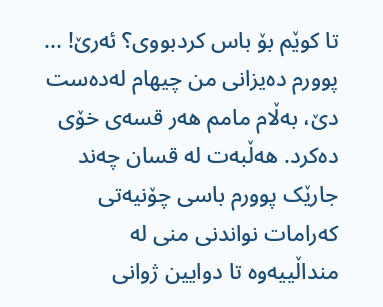تا کوێم بۆ باس کردبووی؟ ئەرێ! ... پوورم دەیزانی من چیهام لەدەست دێ، بەڵام مامم هەر قسەی خۆی دەکرد. هەڵبەت لە قسان چەند جارێک پوورم باسی چۆنیەتی کەرامات نواندنی منی لە منداڵییەوە تا دوایین ژوانی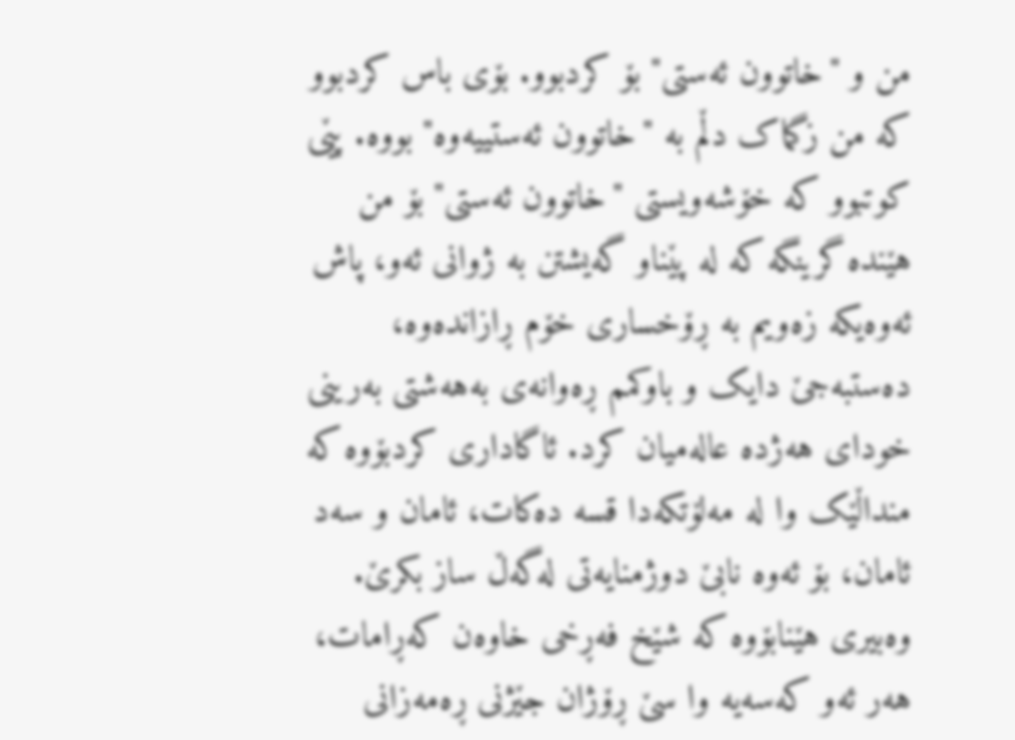من و "خاتوون ئەستی" بۆ کردبوو. بۆی باس کردبوو کە من زگماک دڵم بە "خاتوون ئەستییەوە" بووە. پێی کوتبوو کە خۆشەویستی "خاتوون ئەستی" بۆ من هێندە گرینگە کە لە پێناو گەیشتن بە ژوانی ئەو، پاش ئەوەیکە زەویم بە ڕۆخساری خۆم ڕازاندەوە، دەستبەجێ دایک و باوکمم ڕەوانەی بەهەشتی بەرینی خودای هەژدە عالەمیان کرد. ئاگاداری کردبۆوه کە منداڵێک وا لە مەلۆتکەدا قسە دەکات، ئامان و سەد ئامان، بۆ ئەوە نابێ دوژمنایەتی لەگەڵ ساز بکرێ. وەبیری هێنابۆوە کە شێخ فەڕخی خاوەن کەڕامات، هەر ئەو کەسەیە وا سێ ڕۆژان جێژنی ڕەمەزانی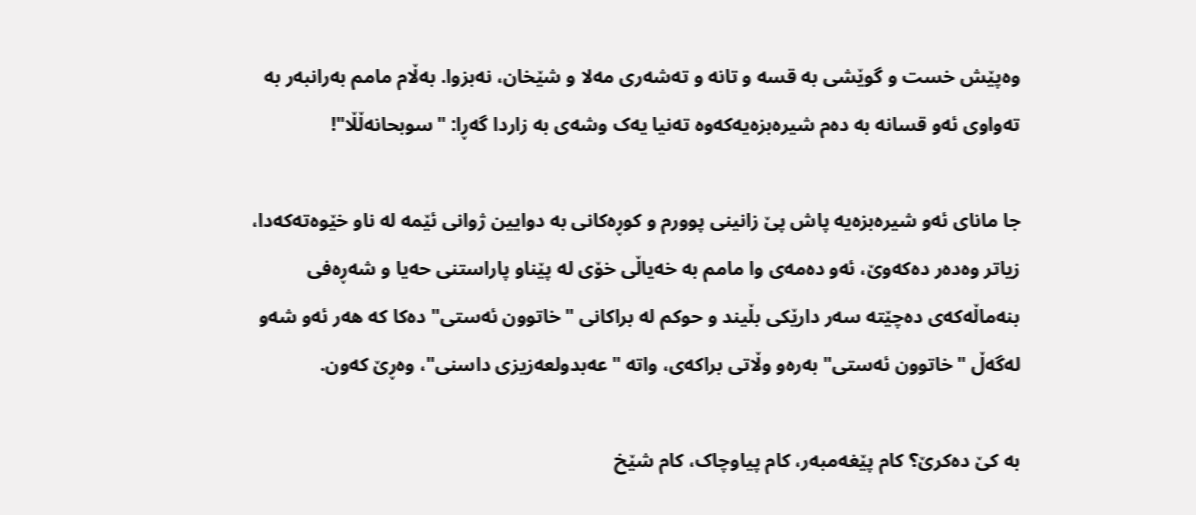وەپێش خست و گوێشی بە قسە و تانە و تەشەری مەلا و شێخان، نەبزوا. بەڵام مامم بەرانبەر بە تەواوی ئەو قسانە بە دەم شیرەبزەیەکەوە تەنیا یەک وشەی به زاردا گەڕا: "سوبحانەڵڵا"!

جا مانای ئەو شیرەبزەیە پاش پێ زانینی پوورم و کوڕەکانی بە دوایین ژوانی ئێمە لە ناو خێوەتەکەدا، زیاتر وەدەر دەکەوێ، ئەو دەمەی وا مامم بە خەیاڵی خۆی لە پێناو پاراستنی حەیا و شەڕەفی بنەماڵەکەی دەچێتە سەر دارێکی بڵیند و حوکم لە براکانی "خاتوون ئەستی" دەکا کە هەر ئەو شەو لەگەڵ "خاتوون ئەستی" بەرەو وڵاتی براکەی، واتە "عەبدولعەزیزی داسنی"، وەڕێ کەون.

بە کێ دەکرێ؟ کام پێغەمبەر، کام پیاوچاک، کام شێخ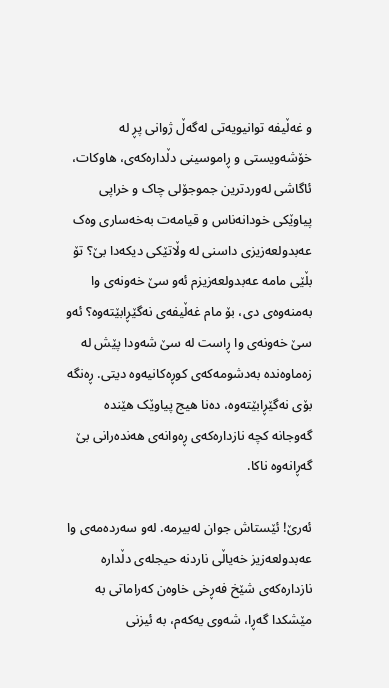و غەڵیفە توانیویەتی لەگەڵ ژوانی پڕ لە خۆشەویستی و ڕاموسینی دڵدارەکەی، هاوکات، ئاگاشی لەوردترین جموجۆلی چاک و خراپی پیاوێکی خودانەناس و قیامەت بەخەساری وەک عەبدولعەزیزی داسنی لە وڵاتێکی دیکەدا بێ؟ تۆ بڵێی مامە عەبدولعەزیزم ئەو سێ خەونەی وا بەمنەوەی دی، بۆ مام غەڵیفەی نەگێڕابێتەوە؟ ئەو سێ خەونەی وا ڕاست لە سێ شەودا پێش لە زەماوەندە بەدشومه‌که‌ی کوڕەکانیەوە دیتی. ڕەنگە بۆی نەگێڕابێتەوە، دەنا هیج پیاوێک هێندە گەوجانە کچە نازدارەکەی ڕەوانەی هەندەرانی بێ گەڕانەوە ناکا.

ئەرێ! ئێستاش جوان لەبیرمە. لەو سەردەمەی وا عەبدولعەزیز خەیاڵی ناردنە حیجلەی دڵدارە نازدارەکەی شێخ فەڕخی خاوەن کەراماتی بە مێشکدا گەڕا، شەوی یەکەم، بە ئیزنی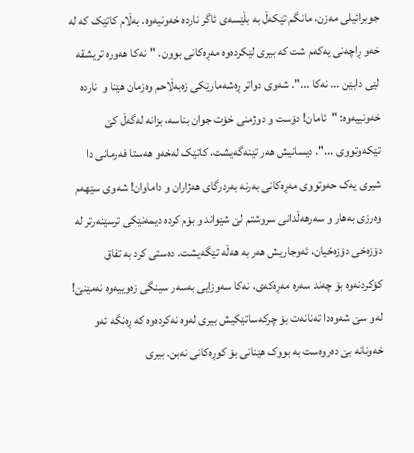جوبرائیلی مەزن، مانگم تێکەڵ بە بڵێسەی ئاگر ناردە خەونیەوە. بەڵام کاتێک کە لە خەو ڕاچەنی یەکەم شت کە بیری لێکردەوە مەڕەکانی بوون. "نەکا هەورە تریشقە لێی دابێن ... نەکا ...". شەوی دواتر ڕەشەمارێکی زەبەڵاحم وه‌زمان هێنا و  ناردە خەونییەوە: "ئامان! دۆست و دوژمنی خۆت جوان بناسە، بزانە لەگەڵ کێ تێکەوتووی ...". دیسانیش هەر تێنەگەیشت، کاتێک لەخەو هەستا فەرمانی دا شیری یەک حەوتووی مەڕەکانی بەرنە بەردرگای هەژاران و داماوان! شەوی سێهەم وەرزی بەهار و سەرهەڵدانی سروشتم لێ شێواند و بۆم کردە دیمەنێکی ترسێنەرتر لە دۆزەخی دۆزەخیان، ئەوجاریش هەر بە هەڵە تێگەیشت. ده‌ستی کرد به تفاق کۆکردنەوە بۆ چەند سەرە مەڕەکەی، نەکا سەوزایی بەسەر سینگی زەوییەوە نەمێنێ! لەو سێ شەوەدا تەنانەت بۆ چرکەساتێکیش بیری لەوە نەکردەوە کە ڕەنگە ئەو خەونانە بێ دەروەست بە بووک هێنانی بۆ کوڕه‌کانی نەبن. بیری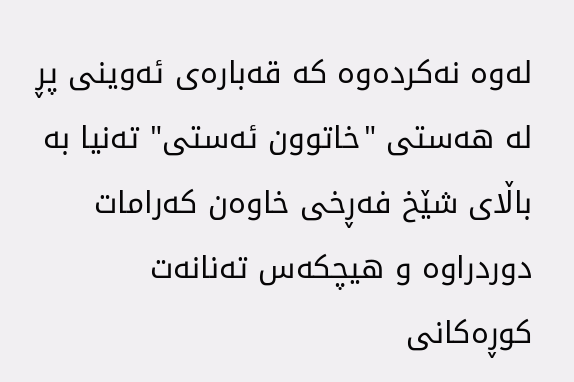لەوە نەکردەوە کە قەبارەی ئەوینی پڕ لە هەستی "خاتوون ئەستی" تەنیا بە باڵای شێخ فەڕخی خاوەن کەرامات دوردراوە و هیچکەس تەنانەت کوڕەکانی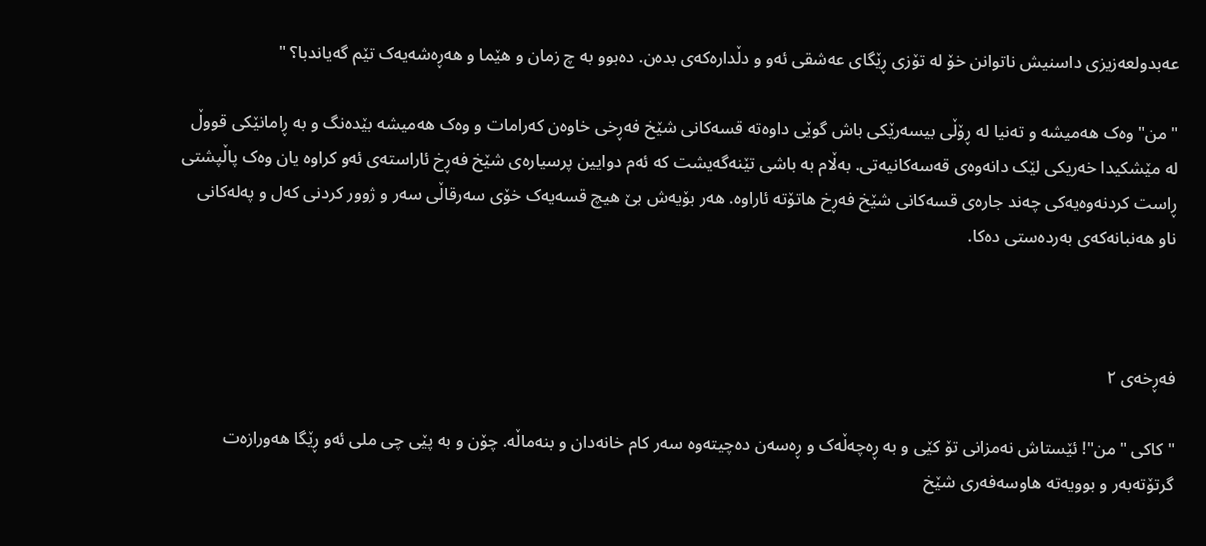عەبدولعەزیزی داسنیش ناتوانن خۆ لە تۆزی ڕێگای عەشقی ئەو و دڵدارەکەی بدەن. دەبوو بە چ زمان و هێما و هەڕەشەیەک تێم گەیاندبا؟ "

"من" وەک هەمیشه و تەنیا لە ڕۆڵی بیسەرێکی باش گوێی داوەتە قسەکانی شێخ فەڕخی خاوەن کەرامات و وەک هەمیشە بێدەنگ و بە ڕامانێکی قووڵ لە مێشکیدا خەریکی لێک دانەوەی قەسەکانیەتی. بەڵام بە باشی تێنەگەیشت کە ئەم دوایین پرسیارەی شێخ فەڕخ ئاراستەی ئەو کراوە یان وەک پاڵپشتی ڕاست کردنەوەیەکی چەند جارەی قسەکانی شێخ فەڕخ هاتۆتە ئاراوە. هەر بۆیەش بێ هیچ قسەیەک خۆی سەرقاڵی سەر و ژوور کردنی کەل و پەلەکانی ناو هەنبانە‌که‌ی بەردەستی دەکا.



فەڕخەی ۲

"کاکی "من"! ئێستاش نەمزانی تۆ کێی و بە ڕەچەڵەک و ڕەسەن دەچیتەوە سەر کام خانەدان و بنەماڵە. چۆن و بە پێی چی ملی ئەو ڕێگا هەورازەت گرتۆتەبەر و بوویەتە هاوسەفەری شێخ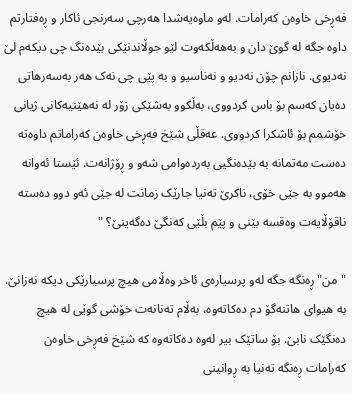فەڕخی خاوەن کەرامات. لەو ماوەیەشدا هەرچی سەرنجی ئاکار و ڕەفتارتم داوە جگە لە گوێ دان و بەهەڵکەوت لێو جوڵاندنێکی بێدەنگ چی دیکەم لێ نەدیوی. نازانم چۆن نەدیو و نەناسیو و بە پێی چی نەک هەر بەسەرهاتی دەیان کەسم بۆ باس کردووی، بەڵکوو بەشێکی زۆر لە نەهێنیەکانی ژیانی خۆشمم بۆ ئاشکرا کردووی. عەقڵی شێخ فەڕخی خاوەن کەراماتم داوەتە دەست مه‌تمانە بە بێدەنگیی بەردەوامی شەو و ڕۆژانەت. ئێستا ئەوانە هەموو بە جێی خۆی، ناکرێ تەنیا جارێک زمانت لە جێی ئەو دوو دەستە ناقۆڵایەت وەقسە بێنی و پێم بڵێی کەنگێ دەگەینێ؟ "

"من" ڕەنگە جگە لەو پرسیارەی ئاخر وەڵامی هیچ پرسیارێکی دیکە نەزانێ. بە هیوای هاتنەگۆ دم دەکاتەوە، بەڵام تەنانەت خۆشی گوێی لە هیچ دەنگێک نابێ. بۆ ساتێک بیر لەوە دەکاتەوە کە شێخ فەڕخی خاوەن کەرامات ڕەنگە تەنیا بە ڕوانینی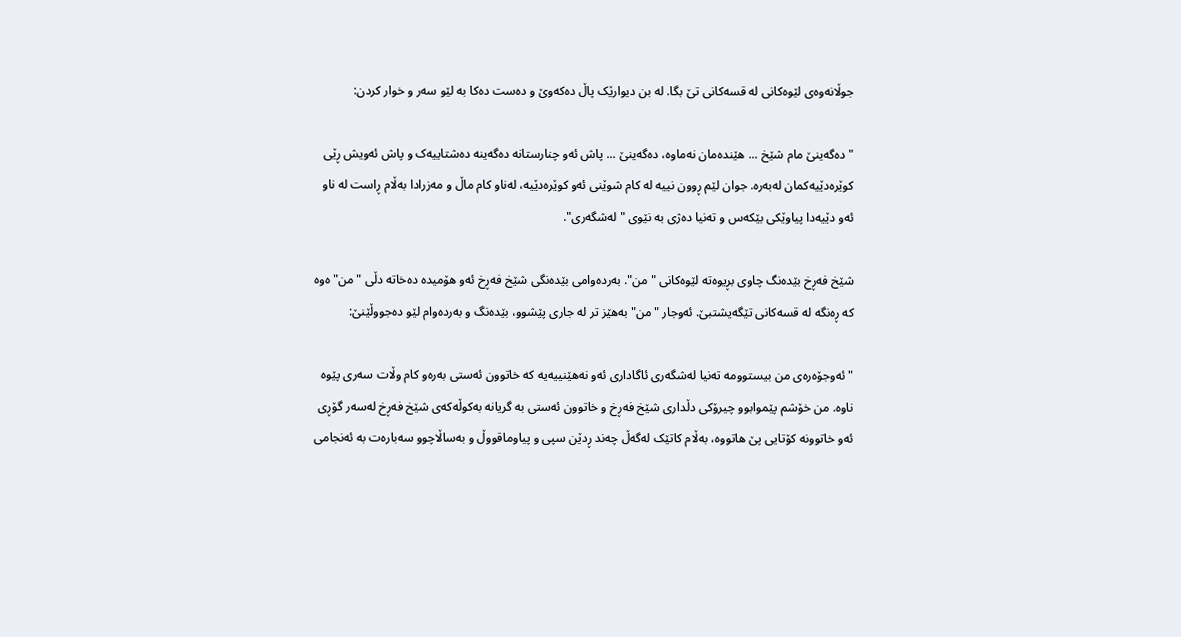جوڵانەوەی لێوەکانی لە قسەکانی تێ بگا. لە بن دیوارێک پاڵ دەکەوێ و دەست دەکا بە لێو سه‌ر و خوار کردن:

"دەگەینێ مام شێخ ... هێندەمان نەماوە، دەگەینێ ... پاش ئەو چنارستانە دەگەینە دەشتاییەک و پاش ئەویش ڕێی کوێرەدێیەکمان لەبەرە. جوان لێم ڕوون نییە لە کام شوێنی ئەو کوێرەدێیە، له‌ناو کام ماڵ و مه‌زرادا به‌ڵام ڕاست له‌ ناو ئه‌و دێیه‌دا پیاوێکی بێکەس و تەنیا دەژی بە نێوی "لەشگەری".

شێخ فەڕخ بێدەنگ چاوی بڕیوەتە لێوەکانی "من". بەردەوامی بێدەنگی شێخ فەڕخ ئەو هۆمیدە دەخاتە دڵی "من" ەوە کە ڕەنگە لە قسەکانی تێگەیشتبێ. ئەوجار "من" بەهێز تر لە جاری پێشوو، بێدەنگ و بەردەوام لێو دەجووڵێنێ:

"ئەوجۆەرەی من بیستوومە تەنیا لەشگەری ئاگاداری ئەو نەهێنییەیە کە خاتوون ئەستی بەرەو کام وڵات سەری پێوە ناوە. من خۆشم پێموابوو چیرۆکی دڵداری شێخ فەڕخ و خاتوون ئەستی بە گریانە بەکوڵه‌کەی شێخ فەڕخ لەسەر گۆڕی ئەو خاتوونە کۆتایی پێ هاتووە، بەڵام کاتێک لەگەڵ چەند ڕدێن سپی و پیاوماقووڵ و بەساڵاچوو سەبارەت بە ئەنجامی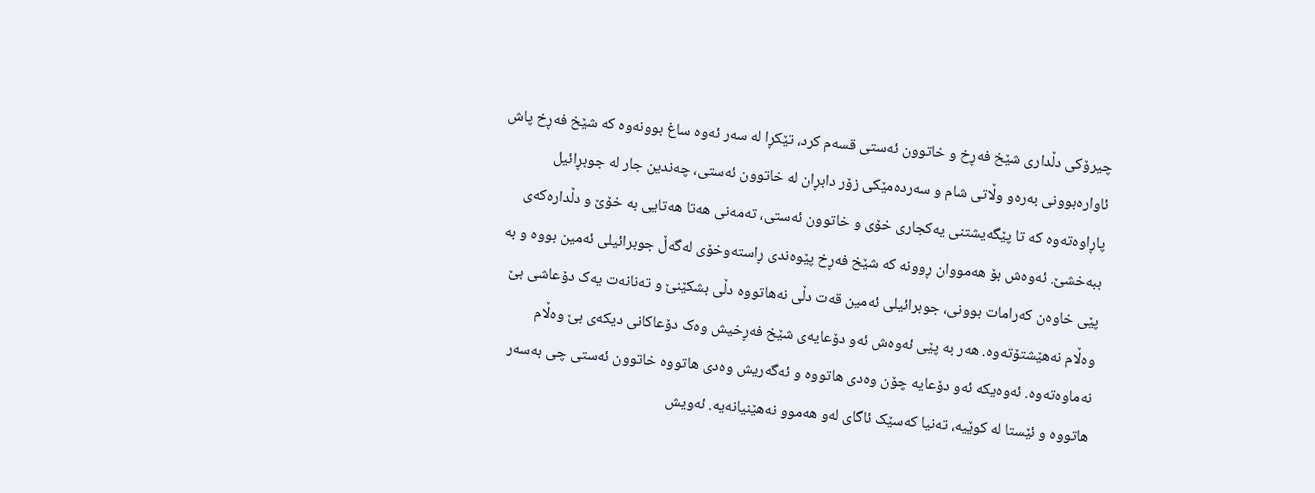چیرۆکی دڵداری شێخ فەڕخ و خاتوون ئەستی قسەم کرد، تێکڕا لە سەر ئەوە ساغ بوونەوە کە شێخ فەڕخ پاش ئاوارەبوونی بەرەو وڵاتی شام و سەردەمێکی زۆر دابڕان لە خاتوون ئەستی، چەندین جار لە جوبڕائیل پاڕاوەتەوە کە تا پێگەیشتنی یەکجاری خۆی و خاتوون ئەستی، تەمەنی هەتا هەتایی بە خۆێ و دڵدارەکەی ببەخشێ. ئەوەش بۆ هەمووان ڕوونە کە شێخ فەڕخ پێوەندی ڕاستەوخۆی لەگەڵ جوبرائیلی ئەمین بووە و بە پێی خاوەن کەرامات بوونی، جوبرائیلی ئەمین قەت دڵی نەهاتووە دڵی بشکێنێ و تەنانەت یەک دۆعاشی بێ وەڵام نەهێشتۆتەوە. هەر بە پێی ئەوەش ئەو دۆعایەی شێخ فەڕخیش وەک دۆعاکانی دیکەی بێ وەڵام نەماوەتەوە. ئەوەیکە ئەو دۆعایە چۆن وەدی هاتووە و ئەگەریش وەدی هاتووە خاتوون ئەستی چی بەسەر هاتووە و ئێستا لە کوێیە، تەنیا کەسێک ئاگای لەو هەموو نەهێنیانەیە. ئەویش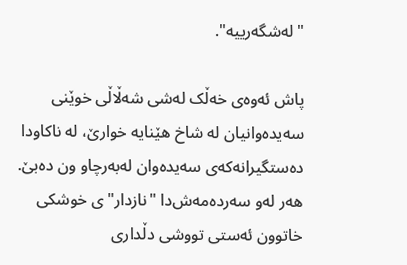"لەشگەرییە".

پاش ئەوەی خەڵک لەشی شەڵاڵی خوێنی سەیدەوانیان لە شاخ هێنایە خوارێ، لە ناکاودا دەستگیرانەکەی سەیدەوان لەبەرچاو ون ده‌بێ. هەر لەو سەردەمەش‌دا "نازدار"ی خوشکی خاتوون ئەستی تووشی دڵداری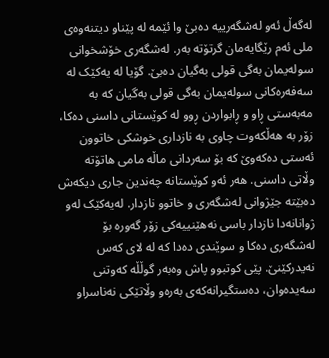لەگەڵ ئەو لەشگەرییە دەبێ وا ئێمه‌ لە پێناو دیتنه‌وه‌ی ملی ئەم رێگایەمان گرتۆته به‌ر. لەشگەری خۆشخوانی سولەیمان بەگی قولی بەگیان دەبێ. گۆیا لە یەکێک لە سەفەرەکانی سولەیمان بەگی قولی بەگیان کە بە مەبەستی ڕاو و ڕابواردن ڕوو لە کوێستانی داسنی دەکا، زۆر بە هەڵکەوت چاوی بە نازداری خوشکی خاتوون ئەستی دەکەوێ کە بۆ سەردانی ماڵە مامی هاتۆتە وڵاتی داسنی. هەر ئەو کوێستانە چەندین جاری دیکەش دەبێتە جێژوانی لەشگەری و خاتوو نازدار. لەیەکێک لەو ژوانانەدا نازدار باسی نەهێنییەکی زۆر گەورە بۆ لەشگەری دەکا و سوێندی دەدا کە لە لای کەس نەیدرکێنێ. پێی کوتبوو پاش وەبەر گوڵڵە کەوتنی سەیدەوان، دەستگیرانەکەی بەرەو وڵاتێکی نەناسراو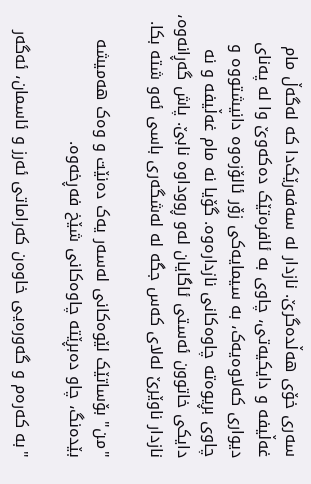سەری خۆی هەڵدەگرێ. نازدار لە سەفەرێک‌دا کە لەگەڵ مام غەڵیفە و دایکیەتی، چاوی بە ئافرەتێک دەکەوێ وا لە پەنای دیواری کەلاوەیەک، بە سیمایەکی زۆر ئالۆزەوە دانیشتووە و چاوی بڕیوەتە چاوەکانی نازدارەوە. گۆیا نە مام غەڵیفە و نە دایکی خاتوون ئەستی ئاگایان لەو ڕووداوە نابێ. پاش گەڕانەوە، نازدار ناوێرێ لەلای کەس جگە لە لەشگەری باسی ئەو شتە بکا.

"من" بۆساتێک لێوەکانی لەسەر یەک دەنێت و وەک هەمیشە بێدەنگ، چاو دەبڕێتە چاوەکانی شێخ فەڕخەوە.

"بە کەرەم و گەورەیی خاوەن کەراماتی ئەرز و ئاسمان، ئەگەر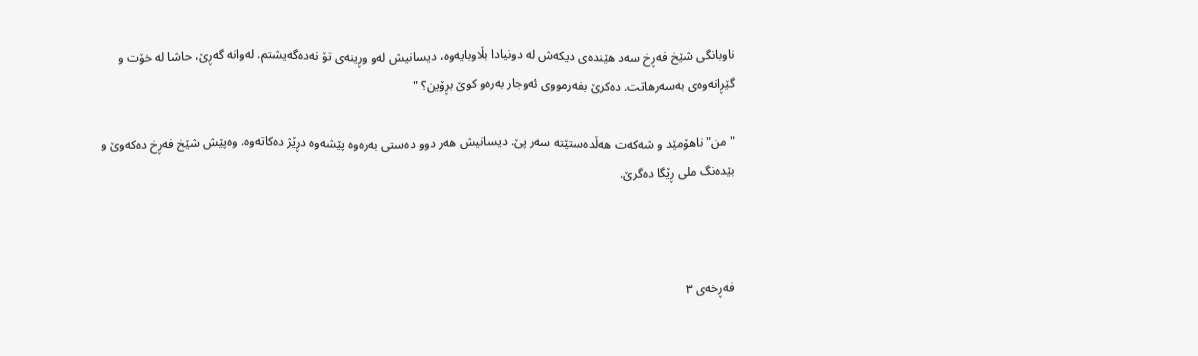ناوبانگی شێخ فەڕخ سەد هێندەی دیکەش لە دونیادا بڵاوبایەوە، دیسانیش لەو وڕینەی تۆ نەدەگەیشتم. لەوانە گەڕێ، حاشا لە خۆت و گێڕانەوەی بەسەرهاتت. دەکرێ بفەرمووی ئەوجار بەرەو کوێ بڕۆین؟ "

"من" ناهۆمێد و شەکەت هەڵدەستێتە سەر پێ. دیسانیش هەر دوو دەستی بەرەوە پێشەوە دڕێژ دەکاتەوە. وەپێش شێخ فەڕخ دەکەوێ و بێدەنگ ملی ڕێگا دەگرێ.



فەڕخەی ٣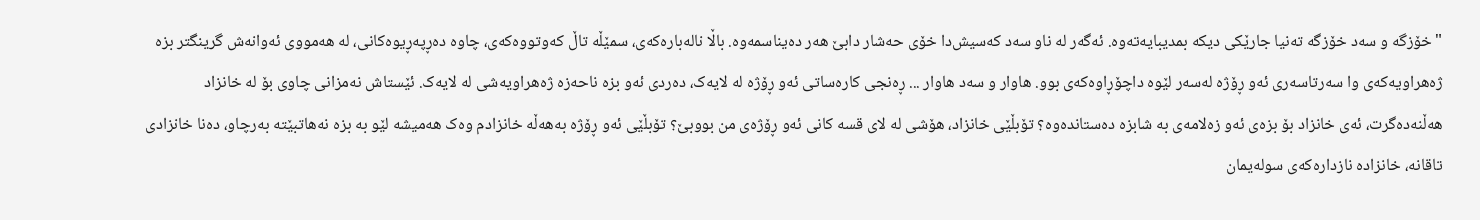"خۆزگه و سەد خۆزگە تەنیا جارێکی دیکە بمدیبایەتەوە. ئەگەر لە ناو سەد کەسیش‌دا خۆی حەشار دابێ هەر دەیناسمەوە. باڵا نالەبارەکەی، سمێڵە تاڵ کەوتووەکەی، چاوە دەڕپەڕیوەکانی، لە هەمووی ئەوانەش گرینگتر بزە ژەهراویەکەی وا سەرتاسەری ئەو ڕۆژە لەسەر لێوە داچۆڕاوەکەی بوو. هاوار و سەد هاوار ... ڕەنجی کارەساتی ئەو ڕۆژە لە لایەک، ده‌ردی ئەو بزە ناحەزە ژەهراویەشی لە لایەک. ئێستاش نەمزانی چاوی بۆ لە خانزاد هەڵنەدەگرت، ئەی خانزاد بۆ بزەی ئەو زەلامەی بە شابزە دەستاندەوە؟ تۆبڵێی خانزاد، هۆشی لە لای قسە کانی ئەو ڕۆژەی من بووبێ؟ تۆبڵێی ئەو ڕۆژە بەهەڵە خانزادم وەک هەمیشە لێو بە بزە نەهاتبێتە بەرچاو، دەنا خانزادی تاقانە، خانزاده نازدارەکەی سولەیمان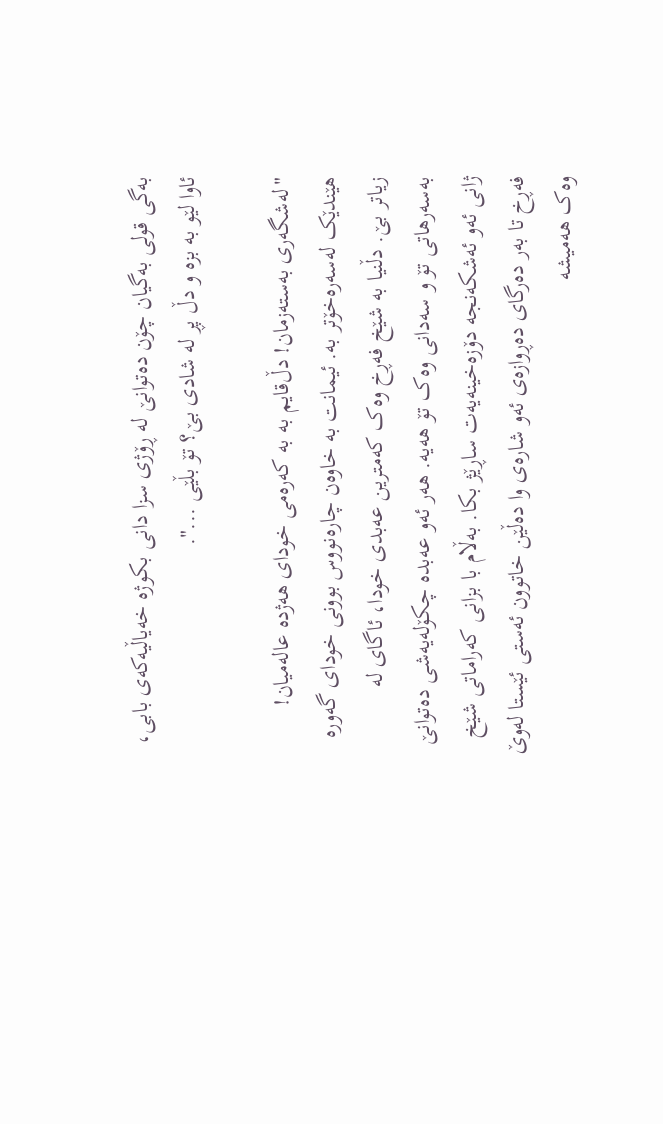بەگی قولی بەگیان چۆن دەتوانێ لە ڕۆژی سزا دانی بکوژە خەیاڵیەکەی بابی، ئاوا لێو بە بزە و دڵ پڕ لە شادی بێ؟ تۆ بڵێی ...".

"لەشگەری بەستەزمان! دڵ‌قایم ‌بە بە کەرەمی خودای هەژدە عالەمیان! هێندێک لەسەرەخۆتر بە. ئیمانت بە خاوەن چارەنووس بوونی خودای گەورە زیاتر بێ. دڵنیا بە شێخ فەڕخ وەک کەمترین عەبدی خودا، ئاگای لە بەسەرهاتی تۆ و سەدانی وەک تۆ هەیە. هەر ئەو عەبدە چکۆلەیەشی دەتوانێ ژانی ئەو ئەشکەنجە دۆزەخینەیه‌ت ساڕێژ بکا. به‌ڵام با بزانی کەراماتی شێخ فەڕخ تا بەر دەرگای دەڕوازەی ئەو شارەی وا دەڵێن خاتوون ئەستی ئێستا لەوێ وەک هەمیشە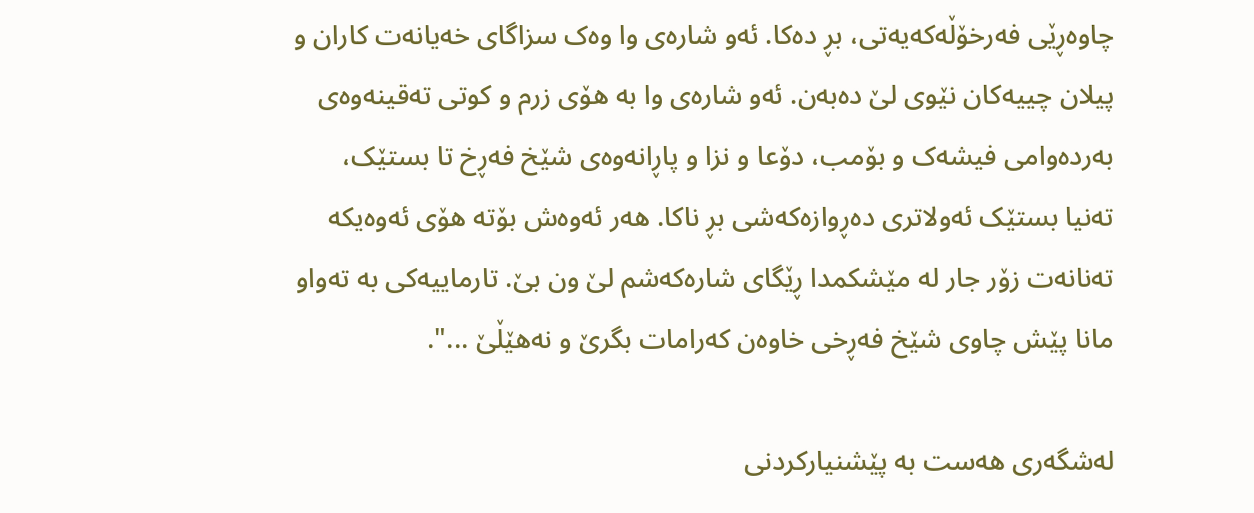چاوەڕێی فەرخۆڵەکەیەتی، بڕ دەکا. ئەو شارەی وا وەک سزاگای خەیانەت کاران و پیلان چییەکان نێوی لێ دەبەن. ئەو شارەی وا بە هۆی زرم و کوتی تەقینەوەی بەردەوامی فیشەک و بۆمب، دۆعا و نزا و پاڕانەوەی شێخ فەڕخ تا بستێک، تەنیا بستێک ئەولاتری دەڕوازەکەشی بڕ ناکا. هه‌ر ئه‌وه‌ش بۆته هۆی ئه‌وه‌یکه تەنانەت زۆر جار له مێشکمدا ڕێگای شارەکەشم لێ ون بێ. تارماییەکی بە تەواو مانا پێش چاوی شێخ فەڕخی خاوەن کەرامات بگرێ و نه‌هێڵێ ...".

لەشگەری هەست بە پێشنیارکردنی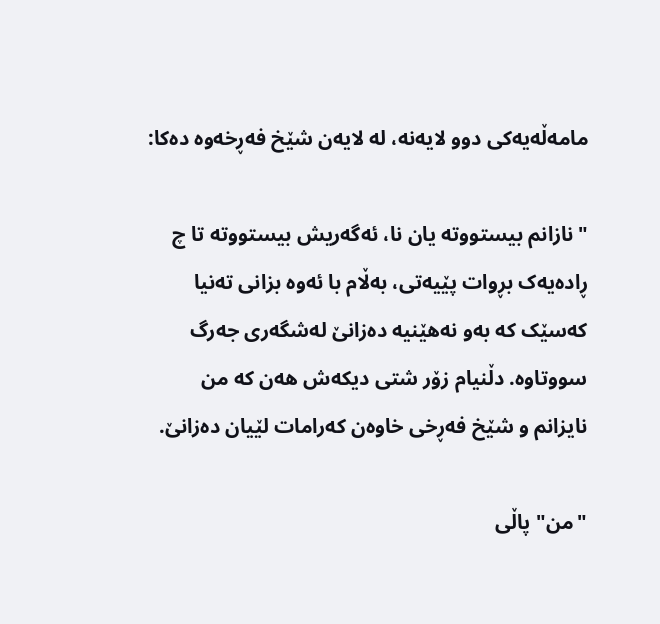مامەڵەیەکی دوو لایەنە، لە لایەن شێخ فەڕخەوە دەکا:

"نازانم بیستووتە یان نا، ئەگەریش بیستووتە تا چ ڕادەیەک بڕوات پێیه‌تی، بەڵام با ئەوە بزانی تەنیا کەسێک کە بەو نەهێنیە دەزانێ لەشگەری جەرگ سووتاوە. دڵنیام زۆر شتی دیکەش هەن کە من نایزانم و شێخ فەڕخی خاوەن کەرامات لێیان دەزانێ.

"من" پاڵی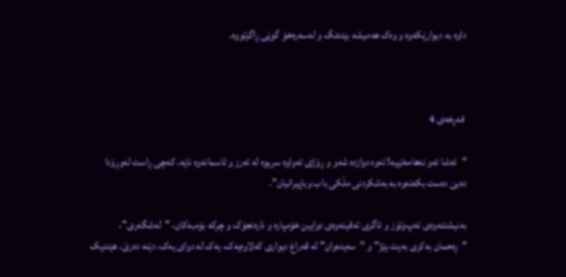داوە بە دیوارێکەوە و وەک هەمیشە بێدەنگ و لەسەرەخۆ گوێی ڕاگرتووە.



 فەڕخەی 4

"ئەشا ئەو نەهامەتییە! ئەوە دوازدە شەو و ڕۆژی تەواوە سریوه لە ئەرز و ئاسمانەوە نایە، کەچی ڕاست لەوڕۆدا دە‌بێ دەست بکەنەوە بە بەشکردنی مڵکی باب وباپیرانیان".

بەنیشتنەوەی تەپ‌وتۆز و ئاگری تەقینەوەی دوایین خۆمپارە و نارەنجۆک و چرکە بۆمبەکان، ‌‌"لەشگەری"، "ڕەحمان بەکری به‌یت بێژ" و "سەیدەوان" لە قەراغ دیواری کەلاوەیەک، یەک لە دوای یەک، دێنە دەرێ. هێندیک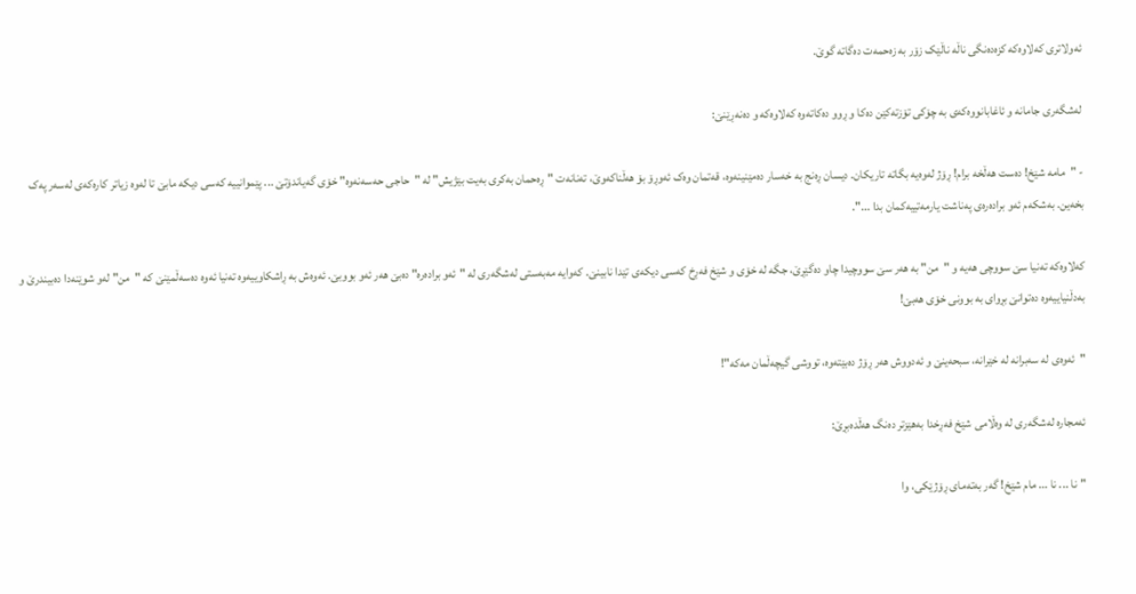ئەولاتری کەلاوەکە کزەدەنگی ناڵە ناڵێک زۆر بە زەحمەت دەگاتە گوێ.

لەشگەری جامانە و ئاغابانووەکەی بە چۆکی تۆزتەکێن دەکا و ڕوو دەکاتەوە کەلاوەکە و دەنەڕێنێ:

- "مامە شێخ! دەست هەڵخە برام! ڕۆژ لەوەیە بگاتە تاریکان. دیسان ڕەنج بە خەسار دەمێنینەوە، قەتمان وەک ئەوڕۆ بۆ هەڵناکەوێ، تەنانەت "ڕەحمان بەکری به‌یت بێژیش" لە "حاجی حەسەنەوە" خۆی گەیاندۆتێ ... پێموانییە کەسی دیکه مابێ تا لەوە زیاتر کارەکەی لەسەر پەک بخەین. بەشکەم ئەو برادەرەی پەناشت یارمەتییەکمان بدا ...".

کەلاوەکە تەنیا سێ سووچی هەیە و "من" بە هەر سێ سووچیدا چاو دەگێڕێ، جگە لە خۆی و شێخ فەڕخ کەسی دیکەی تێدا نابینێ. کەوایە مەبەستی لەشگەری لە "ئەو برادەرە" دەبێ هەر ئەو بووبێ. ئەوه‌ش بە ڕاشکاوییەوه تەنیا ئەوە دەسەڵمێنێ کە "من" له‌و شوێنه‌دا دەبیندرێ و بەدڵنیاییەوە دەتوانێ بڕوای بە بوونی خۆی هەبێ!

"ئەوەی لە سەبرانە لە خێرانە، سبحەینێ و ئەدووش هەر ڕۆژ دەبێتەوە، تووشی گیچەڵمان مەکە"!

ئەمجارە لەشگەری لە وەڵامی شێخ فەڕخدا بەهێزتر دەنگ هەڵدەبڕێ:

"نا ... نا ... مام شێخ! گەر بەتەمای ڕۆژێکی، وا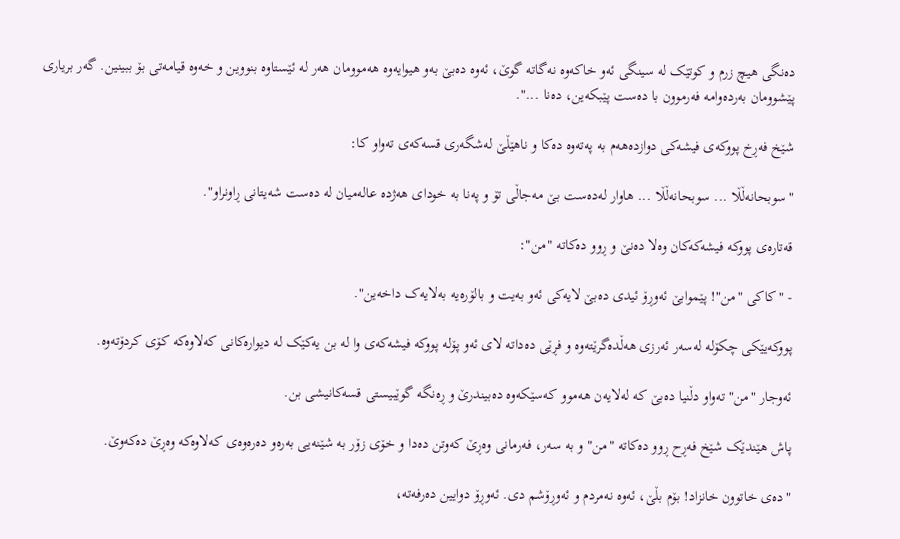دەنگی هیچ زرم و کوتێک لە سینگی ئەو خاکەوه نه‌گاته گوێ، ئەوه دەبێ بەو هیوایەوە هەموومان هەر لە ئێستاوە بنووین و خەوە قیامەتی بۆ ببینین. گەر بریاری پێشوومان بەردەوامە فەرموون با دەست پێبکەین، دەنا ...".

شێخ فەڕخ پووکەی فیشەکی دوازدەهەم بە پەتەوە دەکا و ناهێڵێ لەشگەری قسەکەی تەواو کا:

"سوبحانەڵڵا ... سوبحانەڵڵا ... هاوار لەدەست بێ مەجاڵی تۆ و پەنا بە خودای هەژدە عالەمیان لە دەست شەیتانی ڕاونراو".

قەتارەی پووکە فیشەکەکان وەلا دەنێ و ڕوو دەکاتە "من":

- "کاکی "من"! پێموابێ ئەوڕۆ ئیدی دەبێ لایەکی ئەو بەیت و بالۆرەیە بەلایەک داخەین".

پووکەیێکی چکۆلە لەسەر ئەرزی هەڵدەگرێتەوە و فڕێی دەداتە لای ئەو پۆلە پووکە فیشەکەی وا لە بن یەکێک لە دیوارەکانی کەلاوەکه کۆی کردۆتەوە.

ئەوجار "من" تەواو دڵنیا دەبێ کە لەلایەن هەموو کەسێکەوە دەبیندرێ و ڕه‌نگه گوێبیستی قسەکانیشی بن.

پاش هێندێک شێخ فەڕح ڕوو دەکاتە "من" و بە سەر، فەرمانی وەڕێ کەوتن دەدا و خۆی زۆر بە شێنەیی بەرەو دەرەوەی کەلاوەکە وەڕێ دەکەوێ.

"دەی خاتوون خانزاد! بۆم بڵێ، ئەوە نەمردم و ئەوڕۆشم دی. ئەوڕۆ دوایین دەرفەتە،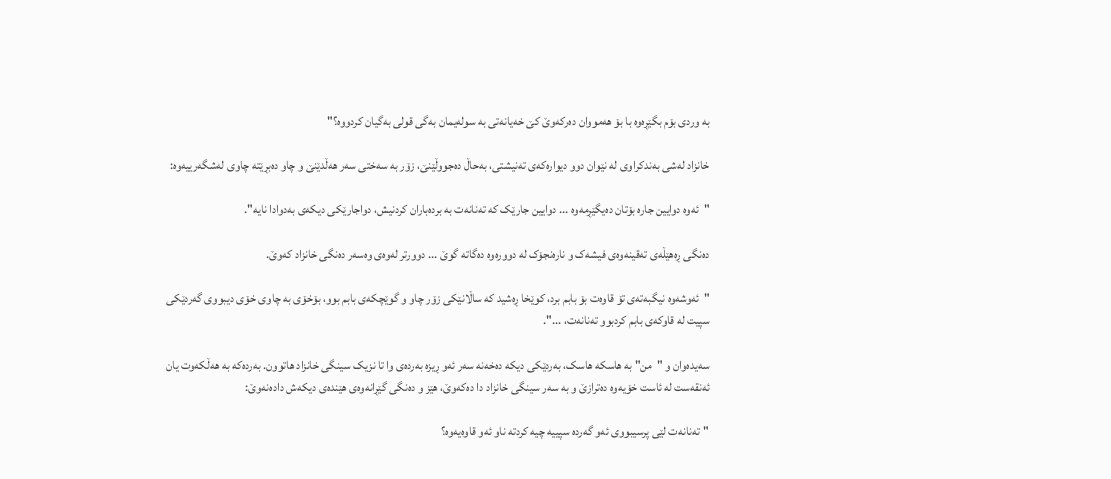بە وردی بۆم بگێڕەوە با بۆ هەمووان دەرکەوێ کێ خەیانەتی بە سولەیمان بەگی قولی بەگیان کردووە؟"

خانزاد لەشی بەندکراوی لە نێوان دوو دیوارەکەی تەنیشتی، بەحاڵ دەجووڵێنێ، زۆر بە سەختی سەر هەڵدێنێ و چاو دەبڕێتە چاوی لەشگەرییەوە:

"ئەوە دوایین جارە بۆتان دەیگێڕمەوە ... دوایین جارێک کە تەنانەت بە بردەباران کردنیش، دواجارێکی دیکەی بەدوادا نایە".

دەنگی ڕەهێڵەی تەقینەوەی فیشەک و نارەنجۆک لە دوورەوە دەگاتە گوێ ... دوورتر لەوەی وەسەر دەنگی خانزاد کەوێ.

"ئەوشەوە نیگبەتەی تۆ قاوەت بۆ بابم برد، کوێخا ڕەشید کە ساڵانێکی زۆر چاو و گوێچکەی بابم بوو، بۆخۆی بە چاوی خۆی دیبووی گەردێکی سپیت له قاوکەی بابم کردبوو تەنانەت، ...".

سەیدەوان و "من" بە هاسکە هاسک، بەردێکی دیکە دەخەنە سەر ئەو ڕیزە بەردەی وا تا نزیک سینگی خانزاد هاتوون. بەردەکە بە هەڵکەوت یان ئەنقەست لە ئاست خۆیەوە دەترازێ و بە سەر سینگی خانزاد دا دەکەوێ، هێز و دەنگی گێڕانەوەی هێندەی دیکەش دادەنەوێ:

"تەنانەت لێی پرسیبووی ئەو گەردە سپییە چیە کردتە ناو ئەو قاوەیەوە؟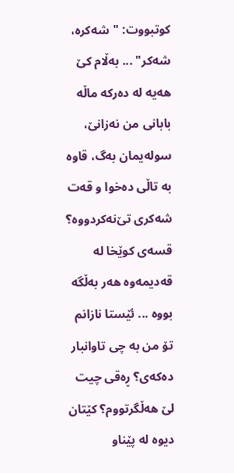کوتبووت: "شەکرە، شەکر" ... بەڵام کێ هەیە لە دەرکه ماڵە بابانی من نەزانێ، سولەیمان بەگ، قاوە بە تاڵی دەخوا و قەت شەکری تێ‌نەکردووە؟ قسەی کوێخا لە قەدیمەوە هەر بەڵگە بووە ... ئێستا نازانم تۆ من بە چی تاوانبار دەکەی؟ ڕەقی چیت لێ هەڵگرتووم؟ کێتان دیوە لە پێناو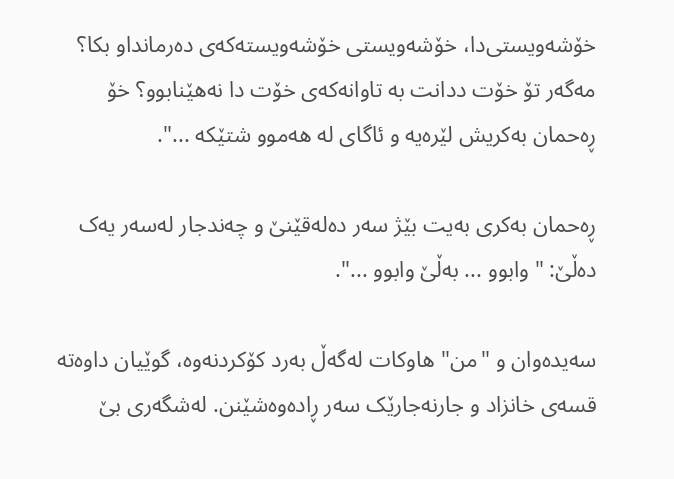خۆشەویستی‌دا، خۆشەویستی خۆشەویستەکەی دەرمانداو بکا؟ مەگەر تۆ خۆت ددانت بە تاوانەکەی خۆت دا نەهێنابوو؟ خۆ ڕەحمان بەکریش لێرەیە و ئاگای لە هەموو شتێکە ...".

ڕەحمان بەکری به‌یت بێژ سەر دەلەقێنێ و چەندجار لەسەر یەک دەڵێ: " وابوو ... بەڵێ وابوو ...".

سەیدەوان و "من" هاوکات لەگەڵ بەرد کۆکردنەوە، گوێیان داوەتە قسەی خانزاد و جارنەجارێک سەر ڕادەوەشێنن. لەشگەری بێ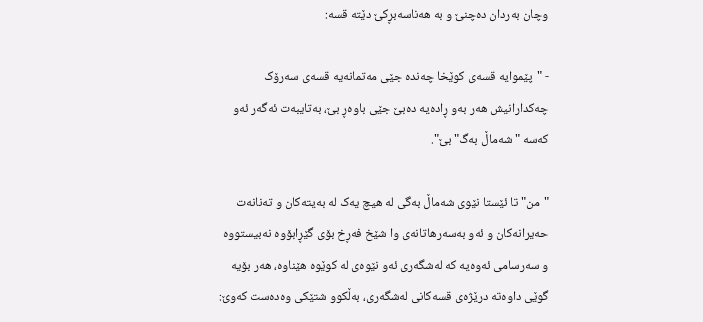وچان بەردان دەچنێ و بە هەناسەبڕکێ دێتە قسە:

- "پێموایە قسەی کوێخا چەندە جێی مه‌تمانەیە قسەی سەرۆک چەکدارانیش هەر بەو ڕادەیە دەبێ جێی باوەڕ بێ، بەتایبەت ئەگەر ئەو کەسە "شەماڵ بەگ" بێ".

"من" تا ئێستا نێوی شەماڵ بەگی لە هیچ یەک لە بەیتەکان و تەنانەت حەیرانەکان و ئه‌و به‌سه‌رهاتانه‌ی وا شێخ فه‌ڕخ بۆی گێڕابۆوه نەبیستووە و سەرسامی ئەوەیە کە لەشگەری ئەو نێوەی لە کوێوە هێناوە، هەر بۆیە گوێی داوەتە درێژەی قسەکانی لەشگەری، بەڵکوو شتێکی وەدەست کەوێ: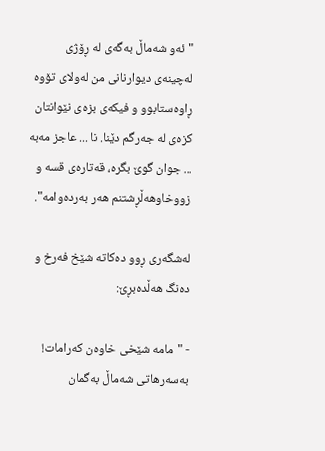"ئەو شەماڵ بەگەی لە ڕۆژی لەچینەی دیوارنانی من لەولای تۆوە ڕاوەستابوو و فیکەی بزەی نێوانتان کزەی لە جەرگم دێنا. نا ... عاجز مه‌به‌ ... جوان گوێ بگرە، قەتارەی قسە و زووخاوهه‌ڵڕشتنم هەر بەردەوامە".

لەشگەری ڕوو دەکاتە شێخ فەرخ و دەنگ هەڵدەبڕێ:

- "مامە شێخی خاوەن کەرامات! بەسەرهاتی شەماڵ بەگمان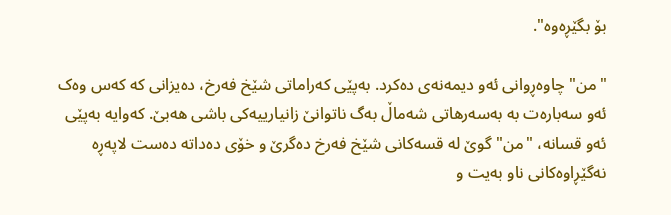بۆ بگێڕەوە".

"من" چاوه‌ڕوانی ئه‌و دیمه‌نه‌ی ده‌کرد. به‌پێی که‌راماتی شێخ فەرخ، ده‌یزانی که که‌س وه‌ک ئه‌و سەبارەت بە بەسەرهاتی شەماڵ بەگ ناتوانێ زانیارییەکی باشی هەبێ. کەوایە بەپێی ئەو قسانە، "من" گوێ لە قسەکانی شێخ فەرخ دەگرێ و خۆی دەداتە دەست لاپەڕە نەگێڕاوەکانی ناو بەیت و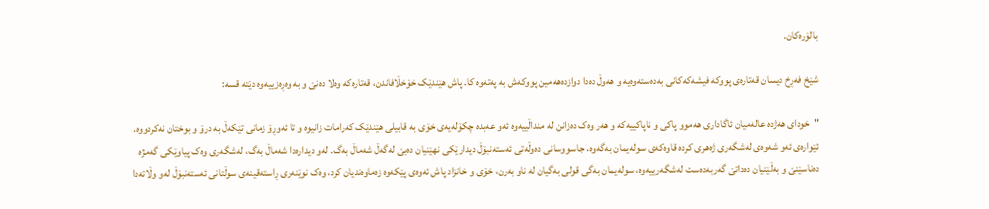بالۆرەکان.

شێخ فەڕخ دیسان قەتارەی پووکە فیشەکەکانی بەدەستەوەیە و هەوڵ دەدا دوازدەهەمین پووکەش بە پەتەوە کا. پاش هێندێک خۆخڵافاندن، قەتارەکە وەلا دەنێ و بە وەڕەزییەوە دێتە قسە:

"خودای هەژدە عالەمیان ئاگاداری هەموو پاکی و ناپاکییەکە و هەر وەک دەزانن لە منداڵییەوە ئەو عەبدە چکۆلەیەی خۆی بە قابیلی هێندێک کەرامات زانیوە و تا ئەوڕۆ زمانی تێکەڵ بە درۆ و بوختان نەکردووە. ئێوارەی ئەو شەوەی لەشگەری ژەهری کردە قاوەکەی سولەیمان بەگەوە، جاسووسانی دەوڵەتی ئەستەنبۆڵ دیدارێکی نهێنیان دەبێ لەگەڵ شەماڵ بەگ. لەو دیدارەدا شەماڵ بەگ، لەشگەری وەک پیاوێکی گەمژە دەناسێنێ و بەڵێنیان دەداتێ گەربەدەست لەشگەرییەوە، سولەیمان بەگی قولی بەگیان لە ناو بەرن، خۆی و خانزاد پاش ئەوەی پێکەوە زەماوەندیان کرد، وەک نوێنەری ڕاستەقینەی سوڵتانی ئەستەنبۆڵ لەو وڵاتەدا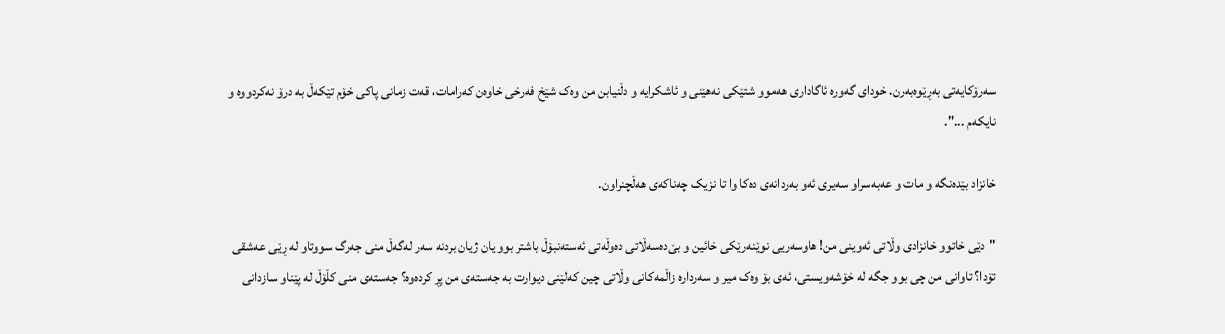سەرۆکایەتی بەڕێوەبەرن. خودای گەورە ئاگاداری هەموو شتێکی نەهێنی و ئاشکرایە و دڵنیابن من وەک شێخ فەرخی خاوەن کەرامات، قەت زمانی پاکی خۆم تێکەڵ بە درۆ نەکردووە و نایکەم ...".

خانزاد بێدەنگە و مات و عەبەسراو سەیری ئەو بەردانەی دەکا وا تا نزیک چەناکەی هەڵچنراون.

"دێی خاتوو خانزادی وڵاتی ئەوینی من! هاوسەریی نوێنەرێکی خائین و بێ‌دەسەڵاتی دەوڵەتی ئەستەنبۆڵ باشتر بوو یان ژیان بردنە سەر لەگەڵ منی جەرگ سووتاو لە ڕێی عەشقی تۆدا؟ تاوانی من چی بوو جگە لە خۆشەویستی، ئەی بۆ وەک میر و سەردارە زاڵمەکانی وڵاتی چین کەلێنی دیوارت بە جەستەی من پڕ کردەوە؟ جەستەی منی کڵۆڵ لە پێناو سازدانی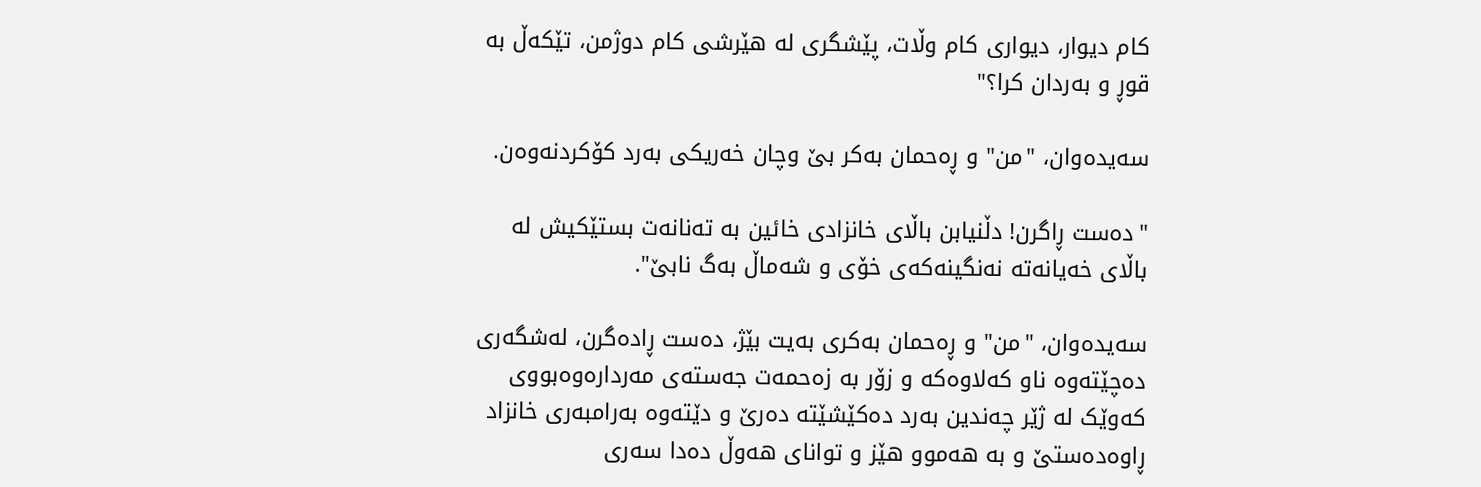کام دیوار، دیواری کام وڵات، پێشگری لە هێرشی کام دوژمن، تێکەڵ بە قوڕ و بەردان کرا؟"

سەیدەوان، "من" و ڕەحمان بەکر بێ وچان خەریکی بەرد کۆکردنەوەن.

"دەست ڕاگرن! دڵنیابن باڵای خانزادی خائین بە تەنانەت بستێکیش لە باڵای خەیانەتە نەنگینەکەی خۆی و شەماڵ بەگ نابێ".

سەیدەوان، "من" و ڕەحمان بەکری به‌یت بێژ، دەست ڕادەگرن، لەشگەری دەچێتەوە ناو کەلاوەکە و زۆر به زه‌حمه‌ت‌ جەستەی مەردارەوەبووی کەوێک لە ژێر چەندین بەرد دەکێشێتە دەرێ و دێتەوە بەرامبەری خانزاد ڕاوەدەستێ و به هەموو هێز و توانای هەوڵ دەدا سەری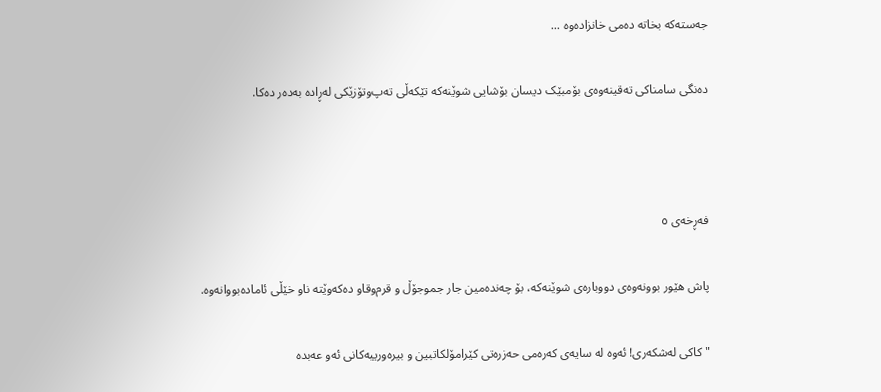جەستەکە بخاتە دەمی خانزادەوە ...

دەنگی سامناکی تەقینەوەی بۆمبێک دیسان بۆشایی شوێنەکە تێکەڵی تەپ‌وتۆزێکی لەڕادە بەدەر دەکا.



فه‌ڕخه‌ی ٥

پاش هێور بوونەوەی دووبارەی شوێنەکە، بۆ چەندەمین جار جموجۆڵ و قرم‌وقاو دەکەوێتە ناو خێڵی ئامادەبووانەوە.

"کاکی لەشکەری! ئەوە لە سایەی کەرەمی حەزرەتی کێرامۆلکاتبین و بیرەورییەکانی ئەو عەبدە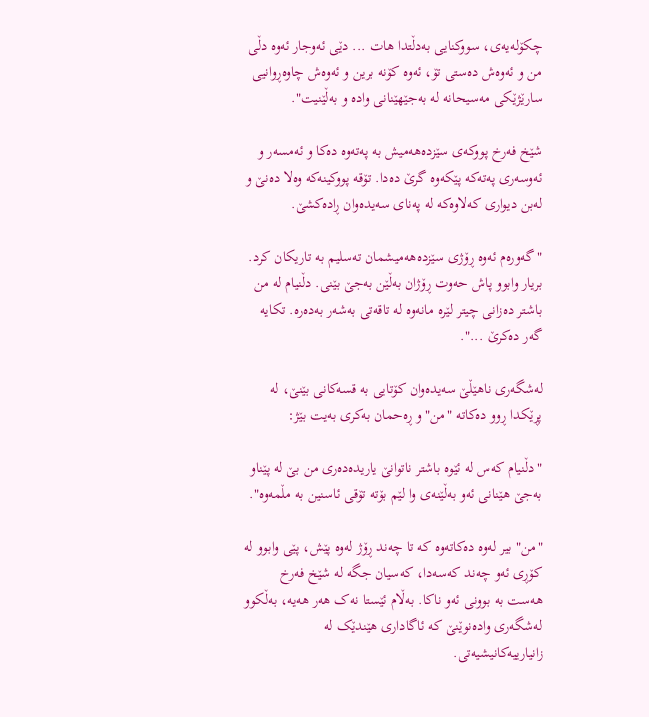چکۆلەیەی، سووکنایی بەدڵتدا هات ... دێی ئەوجار ئەوە دڵی من و ئەوەش دەستی تۆ، ئەوە کۆنە برین و ئەوەش چاوەڕوانیی سارێژێکی مەسیحانە لە بەجێهێنانی وادە و بەڵێنیت".

شێخ فەرخ پووکەی سێزدەهەمیش بە پەتەوە دەکا و ئەمسەر و ئەوسەری پەتەکە پێکەوە گرێ دەدا. تۆقە پووکینەکە وەلا دەنێ و لەبن دیواری کەلاوەکە لە پەنای سەیدەوان ڕادەکشێ.

"گەورەم ئەوە ڕۆژی سێزدەهەمیشمان تەسلیم بە تاریکان کرد. بریار وابوو پاش حەوت ڕۆژان بەڵێن بەجێ بێنی. دڵنیام لە من باشتر دەزانی چیتر لێرە مانەوە لە تاقەتی بەشەر بەدەرە. تکایە گەر دەکرێ ...".

لەشگەری ناهێڵێ سەیدەوان کۆتایی بە قسەکانی بێنێ، لە پڕێکدا ڕوو دەکاتە "من" و ڕەحمان بەکری به‌یت بێژ:

"دڵنیام کەس لە ئێوە باشتر ناتوانێ یاریدەدەری من بێ لە پێناو بەجێ هێنانی ئەو بەڵێنەی وا لێم بۆتە تۆقی ئاسنین به مڵمەوه".

"من" بیر لەوە دەکاتەوە کە تا چەند ڕۆژ لەوە پێش، پێی وابوو لە کۆڕی ئەو چەند کەسەدا، کەسیان جگه له شێخ فەرخ هەست بە بوونی ئەو ناکا. بەڵام ئێستا نەک هەر هەیە، بەڵکوو لەشگەری وادەنوێنێ کە ئاگاداری هێندێک لە زانیارییەکانیشیەتی.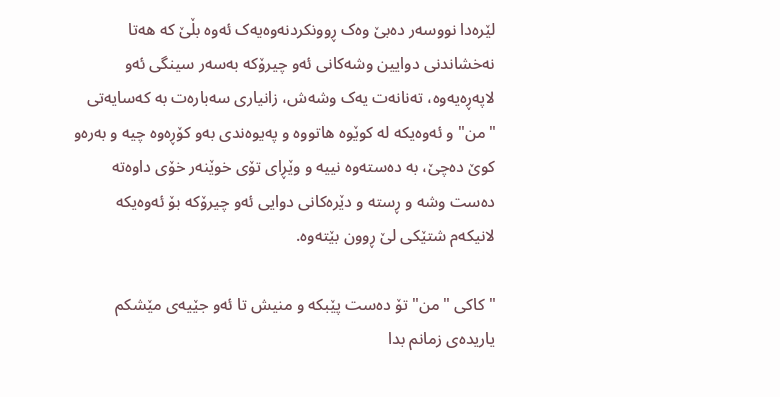لێرەدا نووسەر دەبێ وەک ڕوونکردنەوەیەک ئەوە بڵێ کە هەتا نەخشاندنی دوایین وشەکانی ئەو چیرۆکە بەسەر سینگی ئەو لاپەڕەیەوە، تەنانەت یەک وشەش، زانیاری سەبارەت بە کەسایەتی "من" و ئەوەیکە لە کوێوە هاتووە و پەیوەندی بەو کۆڕەوە چیە و بەرەو کوێ دەچێ، بە دەستەوە نییە و وێڕای تۆی خوێنەر خۆی داوەتە دەست وشە و ڕستە و دێرەکانی دوایی ئەو چیرۆکە بۆ ئەوەیکە لانیکەم شتێکی لێ ڕوون بێتەوە.

"کاکی "من" تۆ دەست پێبکە و منیش تا ئەو جێیەی مێشکم یاریدەی زمانم بدا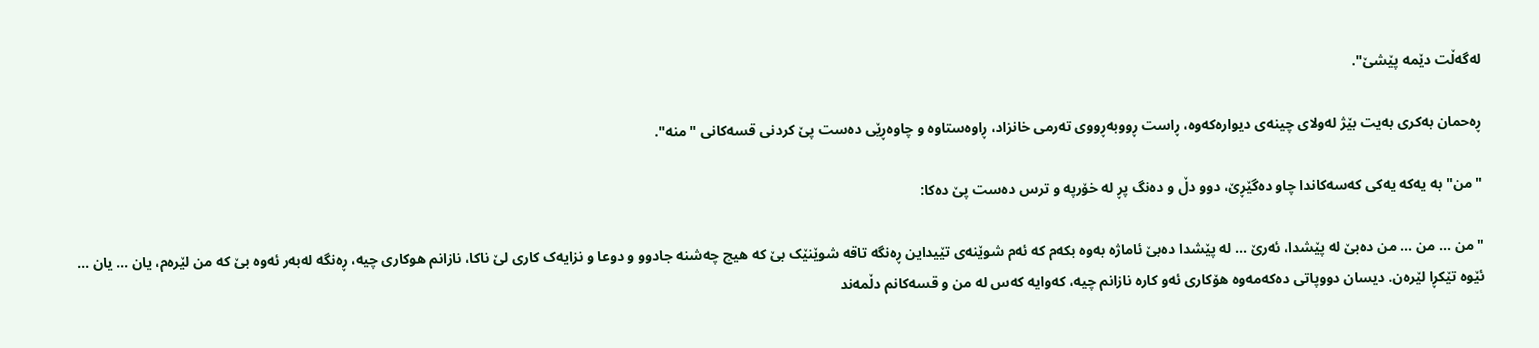لەگەڵت دێمە پێشێ".

ڕەحمان بەکری به‌یت بێژ لەولای چینەی دیوارەکەوە، ڕاست ڕووبەڕووی تەرمی خانزاد، ڕاوەستاوە و چاوەڕێی دەست پێ کردنی قسەکانی "منە".

"من" بە یەکە یەکی کەسەکاندا چاو دەگێڕێ، دوو دڵ و دەنگ پڕ لە خۆرپە و ترس دەست پێ دەکا:

"من ... من ... من دەبێ لە پێشدا، ئەرێ ... لە پێشدا دەبێ ئاماژە بەوە بکەم کە ئەم شوێنەی تێیداین ڕەنگە تاقە شوێنێک بێ کە هیچ چەشنە جادوو و دوعا و نزایەک کاری لێ ناکا، نازانم هوکاری چیە، ڕەنگە لەبەر ئەوە بێ کە من لێرەم، یان ... یان ... ئێوە تێکڕا لێرەن. دیسان دووپاتی دەکەمەوە هۆکاری ئەو کارە نازانم چیە، کەوایە کەس لە من و قسەکانم دڵمەند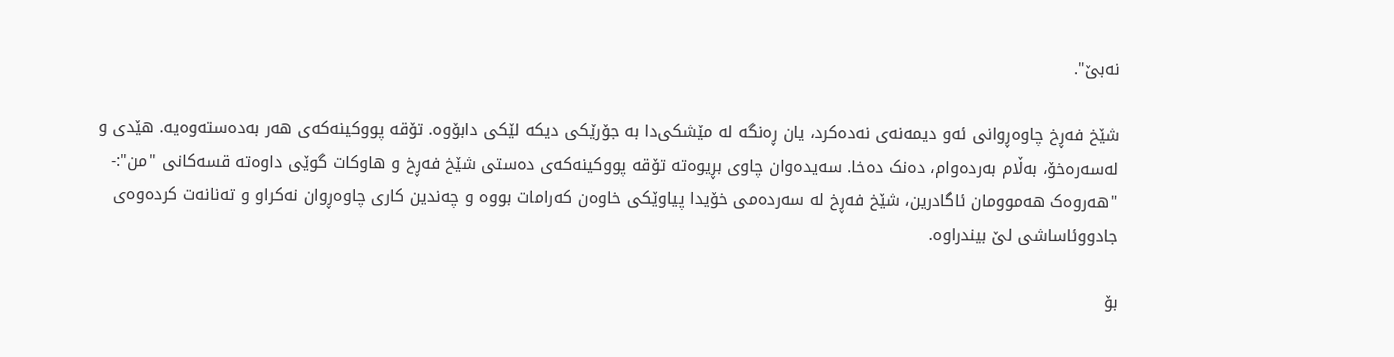نەبێ".

شێخ فەڕخ چاوەڕوانی ئەو دیمەنەی نەدەکرد، یان ڕەنگە لە مێشکی‌دا بە جۆرێکی دیکە لێکی دابۆوە. تۆقە پووکینەکەی هه‌ر بەدەستەوەیە. هێدی و لەسەرەخۆ، بەڵام بەردەوام، دەنک دەخا. سەیدەوان چاوی بڕیوەتە تۆقە پووکینەکەی دەستی شێخ فەڕخ و هاوکات گوێی داوەتە قسەکانی "من":- "هەروەک هەموومان ئاگادرین، شێخ فەڕخ لە سەردەمی خۆیدا پیاوێکی خاوەن کەرامات بووە و چەندین کاری چاوەڕوان نەکراو و تەنانەت کردەوەی جادووئاساشی لێ بیندراوە.

بۆ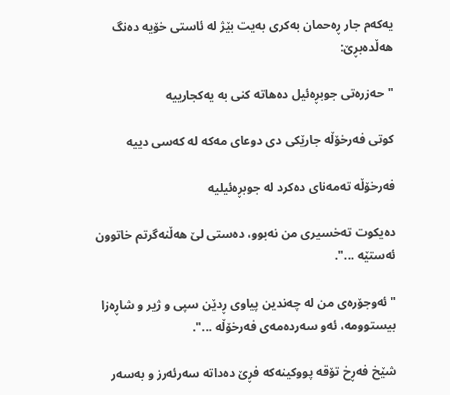یەکەم جار ڕەحمان بەکری به‌یت بێژ لە ئاستی خۆیە دەنگ هەڵدەبڕێ:

"حەزرەتی جوبڕەئیل دەهاتە کنی بە یەکجارییە

کوتی فەرخۆڵە جارێکی دی دوعای مەکە لە کەسی دییە

فەرخۆڵە تەمەنای دەکرد لە جوبڕەئیلیە

دەیکوت تەخسیری من نەبوو، دەستی لێ هەڵنەگرتم خاتوون ئەستێە ...".

"ئەوجۆرەی من لە چەندین پیاوی ڕدێن سپی و ژیر و شاڕەزا بیستوومە، ئەو سەردەمەی فەرخۆڵە ...".

شێخ فەڕخ تۆقە پووکینەکە فڕێ دەداتە سەرئەرز و بەسەر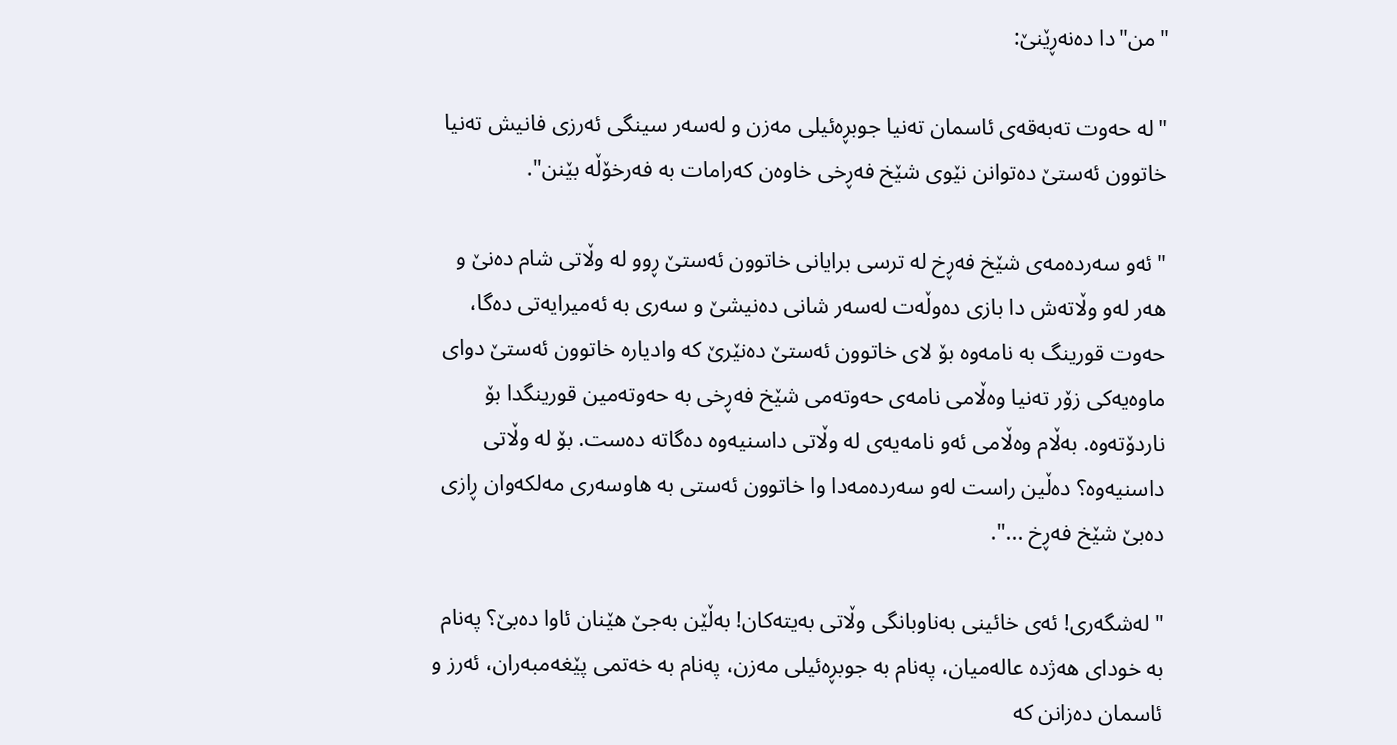"من"دا دەنەڕێنێ:

"لە حەوت تەبەقەی ئاسمان تەنیا جوبڕەئیلی مەزن و لەسەر سینگی ئەرزی فانیش تەنیا خاتوون ئەستێ دەتوانن نێوی شێخ فەڕخی خاوەن کەرامات بە فەرخۆڵە بێنن".

"ئەو سەردەمەی شێخ فەڕخ لە ترسی برایانی خاتوون ئەستێ ڕوو لە وڵاتی شام دەنێ و هەر لەو وڵاتەش دا بازی دەوڵەت لەسەر شانی دەنیشێ و سەری بە ئەمیرایەتی دەگا، حەوت قورینگ بە نامەوە بۆ لای خاتوون ئەستێ دەنێرێ کە وادیارە خاتوون ئەستێ دوای ماوەیەکی زۆر تەنیا وەڵامی نامەی حەوتەمی شێخ فەڕخی بە حەوتەمین قورینگدا بۆ ناردۆتەوە. به‌ڵام وه‌ڵامی ئه‌و نامه‌یه‌ی‌ لە وڵاتی داسنیه‌وه ده‌گاته ده‌ست. بۆ له وڵاتی داسنیه‌وه؟ ده‌ڵین راست له‌و سه‌رده‌مه‌دا وا خاتوون ئه‌ستی به‌ هاوسه‌ری مه‌لکه‌وان ڕازی ده‌بێ شێخ فه‌ڕخ ...".

"لەشگەری! ئەی خائینی بەناوبانگی وڵاتی بەیتەکان! بەڵێن بەجێ هێنان ئاوا دەبێ؟ پەنام بە خودای هەژدە عالەمیان، پەنام بە جوبڕەئیلی مەزن، پەنام بە خەتمی پێغەمبەران، ئەرز و ئاسمان دەزانن کە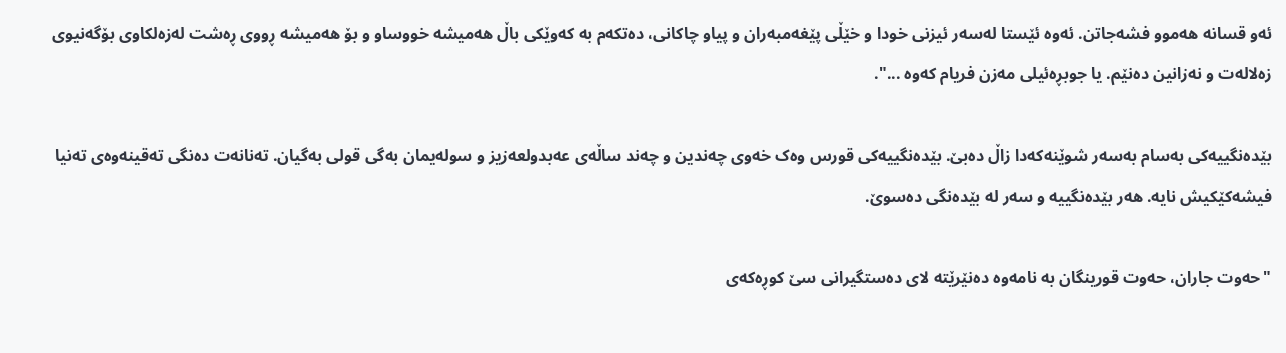ئەو قسانە هەموو فشەجاتن. ئەوە ئێستا لەسەر ئیزنی خودا و خێڵی پێغەمبەران و پیاو چاکانی، دەتکەم بە کەوێکی باڵ هەمیشە خووساو و بۆ هەمیشە ڕووی ڕەشت لەزەلکاوی بۆگەنیوی زەلالەت و نەزانین دەنێم. یا جوبڕەئیلی مەزن فریام کەوە ...".

بێدەنگییەکی بەسام بەسەر شوێنەکەدا زاڵ دەبێ. بێدەنگییەکی قورس وەک خەوی چەندین و چەند ساڵەی عەبدولعەزیز و سولەیمان بەگی قولی بەگیان. تەنانەت دەنگی تەقینەوەی تەنیا فیشەکێکیش نایە. هەر بێدەنگییە و سەر لە بێدەنگی دەسوێ.

"حەوت جاران، حەوت قورینگان بە نامەوە دەنێرێتە لای دەستگیرانی سێ کوڕەکەی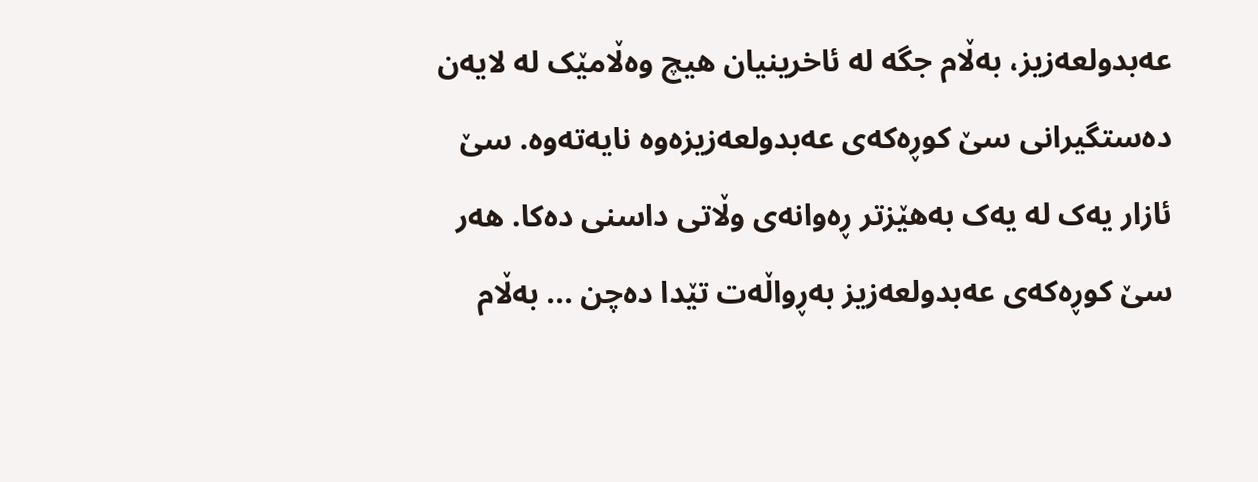عەبدولعەزیز، بەڵام جگە لە ئاخرینیان هیچ وەڵامێک لە لایەن دەستگیرانی سێ کوڕەکەی عەبدولعەزیزەوە نایەتەوە. سێ ئازار یه‌ک له‌ یه‌ک به‌هێزتر ڕه‌وانه‌ی وڵاتی داسنی ده‌کا. هه‌ر سێ کوڕه‌که‌ی عه‌بدولعه‌زیز به‌ڕواڵه‌ت تێدا ده‌چن ... به‌ڵام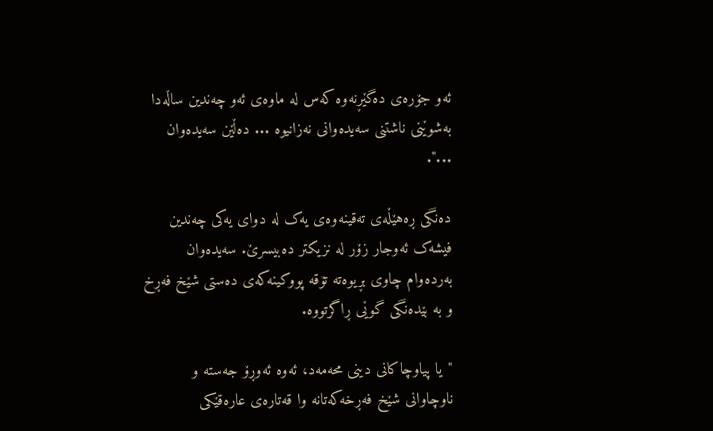ئه‌و جۆره‌ی ده‌گێڕنه‌وه که‌س له‌ ماوه‌ی ئه‌و چه‌ندین ساڵه‌دا به‌شوێنی ناشتنی سه‌یده‌وانی نه‌زانیوه ... ده‌ڵێن سه‌یده‌وان ...".

دەنگی ڕەهێڵەی تەقینەوەی یەک لە دوای یەکی چەندین فیشەک ئەوجار زۆر لە نزیکتر دەبیسرێ. سەیدەوان بەردەوام چاوی بڕیوەتە تۆقە پووکینەکەی دەستی شێخ فەڕخ و بە بێدەنگی گوێی ڕاگرتووە.

"یا پیاوچاکانی دینی محەمەد، ئەوە ئەوڕۆ جەستە و ناوچاوانی شێخ فەڕخەکەتانە وا قەتارەی عارەقێکی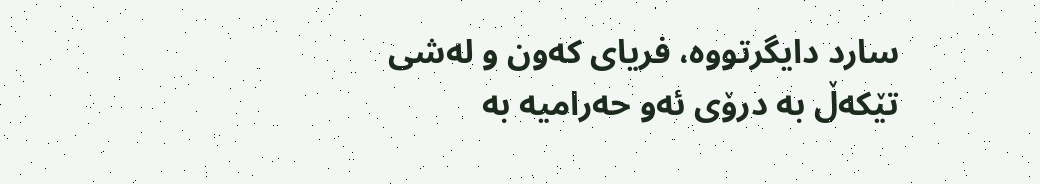سارد دایگرتووە، فریای کەون و لەشی تێکەڵ بە درۆی ئەو حەرامیە بە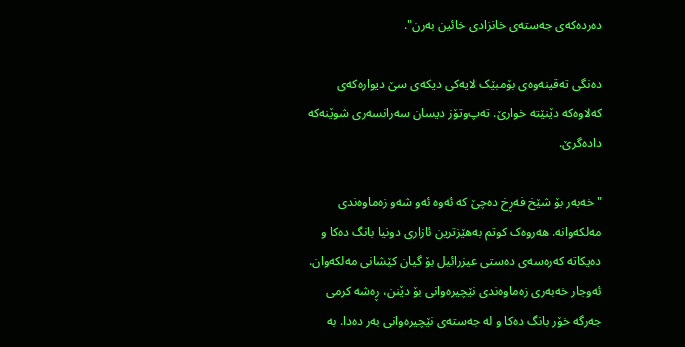دەردەکەی جەستەی خانزادی خائین بەرن".

دەنگی تەقینەوەی بۆمبێک لایەکی دیکەی سێ دیوارەکەی کەلاوەکە دێنێته خوارێ. تەپ‌وتۆز دیسان سەرانسەری شوێنەکە دادەگرێ.

"خەبەر بۆ شێخ فەڕخ دەچێ کە ئەوه ئەو شەو زەماوەندی مەلکەوانە. هه‌روه‌ک کوتم بەهێزترین ئازاری دونیا بانگ دەکا و دەیکاتە کەرەسەی دەستی عیزرائیل بۆ گیان کێشانی مەلکەوان. ئەوجار خەبەری زەماوەندی نێچیرەوانی بۆ دێنن، ڕەشە کرمی جەرگە خۆر بانگ دەکا و لە جەستەی نێچیرەوانی بەر دەدا. بە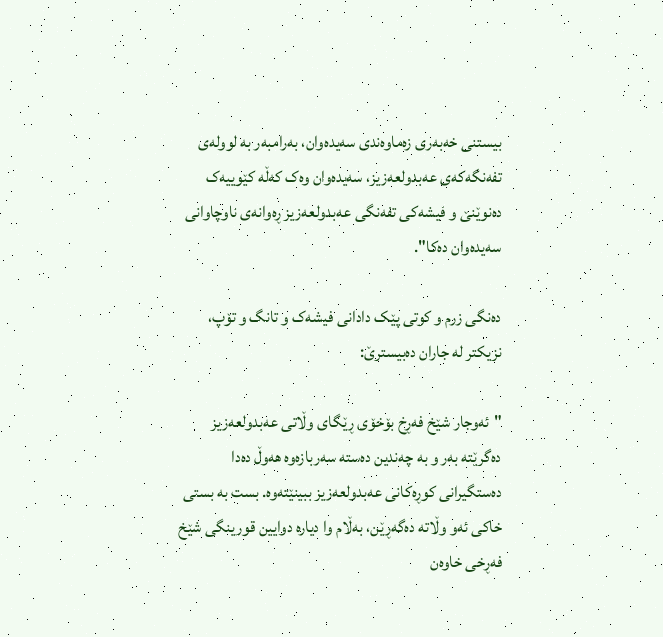بیستنی خەبەری زەماوەندی سەیدەوان، بەرامبەر بە لوولەی تفەنگەکەی عەبدولعەزیز، سەیدەوان وەک کەڵە کێوییەک دەنوێنێ و فیشەکی تفەنگی عەبدولعەزیز ڕەوانەی ناوچاوانی سەیدەوان دەکا".

دەنگی زرم و کوتی پێک دادانی فیشەک و تانگ و تۆپ، نزیکتر لە جاران دەبیسترێ:

"ئەوجار شێخ فەڕخ بۆخۆی ڕێگای وڵاتی عەبدولعەزیز دەگرێتە بەر و بە چەندین دەستە سەربازەوە هەوڵ دەدا دەستگیرانی کوڕەکانی عەبدولعەزیز ببینێتەوە. بست بە بستی خاکی ئەو وڵاتە دەگەڕێن، به‌ڵام وا دیاره دوایین قورینگی شێخ فه‌ڕخی خاوه‌ن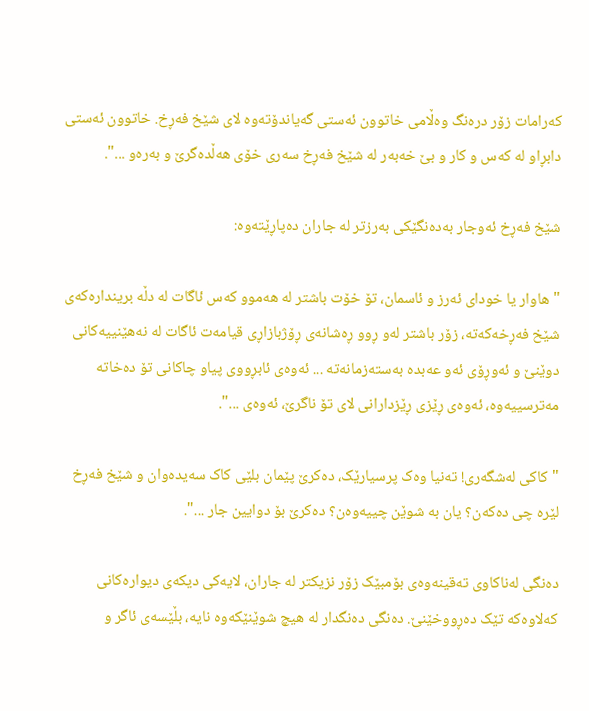که‌رامات زۆر دره‌نگ وه‌ڵامی خاتوون ئه‌ستی گه‌یاندۆته‌وه لای شێخ فه‌ڕخ. خاتوون ئه‌ستی دابڕاو له که‌س و کار و بێ خه‌به‌ر له شێخ فه‌ڕخ سه‌ری خۆی هه‌ڵده‌گرێ و به‌ره‌و ...".

شێخ فەڕخ ئەوجار بەدەنگێکی بەرزتر لە جاران دەپاڕێتەوە:

"هاوار یا خودای ئەرز و ئاسمان، تۆ خۆت باشتر له هه‌موو که‌س ئاگات له دڵه برینداره‌که‌ی شێخ فه‌ڕخه‌که‌ته، زۆر باشتر له‌و ڕوو ڕه‌شانه‌ی ڕۆژبازاڕی قیامه‌ت ئاگات له نه‌هێنییه‌کانی دوێنێ و ئه‌وڕۆی ئه‌و عه‌بده به‌سته‌زمانه‌ته ... ئەوەی ئابڕووی پیاو چاکانی تۆ دەخاتە مەترسییەوە، ئەوەی ڕێزی ڕێزدارانی لای تۆ ناگرێ، ئه‌وه‌ی ...".

"کاکی لەشگەری! ته‌نیا وەک پرسیارێک، دەکرێ پێمان بلێی کاک سەیدەوان و شێخ فەڕخ لێرە چی دەکەن؟ یان به شوێن چییه‌وه‌ن؟ دەکرێ بۆ دوایین جار ...".

دەنگی لەناکاوی تەقینەوەی بۆمبێک زۆر نزیکتر لە جاران، لایەکی دیکەی دیوارەکانی کەلاوەکە تێک دەڕووخێنێ. دەنگی دەنگدار لە هیچ شوێنێکەوە نایە، بڵێسەی ئاگر و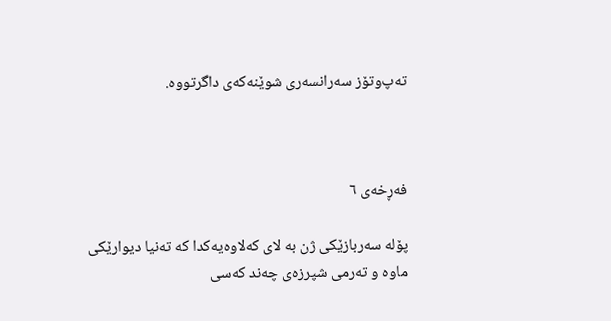تەپ‌وتۆز سەرانسەری شوێنەکەی داگرتووە.



فه‌ڕخه‌ی ٦

پۆلە سەربازێکی ژن بە لای کەلاوەیەکدا کە تەنیا دیوارێکی ماوە و تەرمی شپرزەی چەند کەسی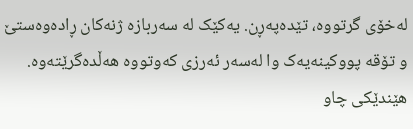لەخۆی گرتووە، تێدەپەڕن. یەکێک لە سەربازە ژنەکان ڕادەوەستێ و تۆقە پووکینەیەک وا لەسەر ئەرزی کەوتووە هەڵدەگرێتەوە. هێندێکی چاو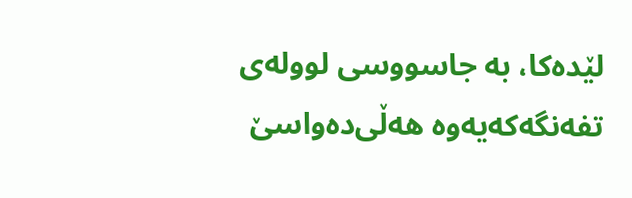لێدەکا، بە جاسووسی لوولەی تفەنگەکەیەوە هەڵی‌دەواسێ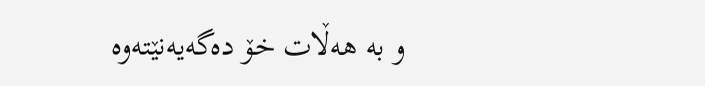و بە هەڵات خۆ دەگەیەنێتەوە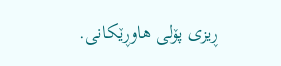ڕیزی پۆلی هاوڕێکانی.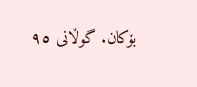بۆکان. گوڵانی ٩٥